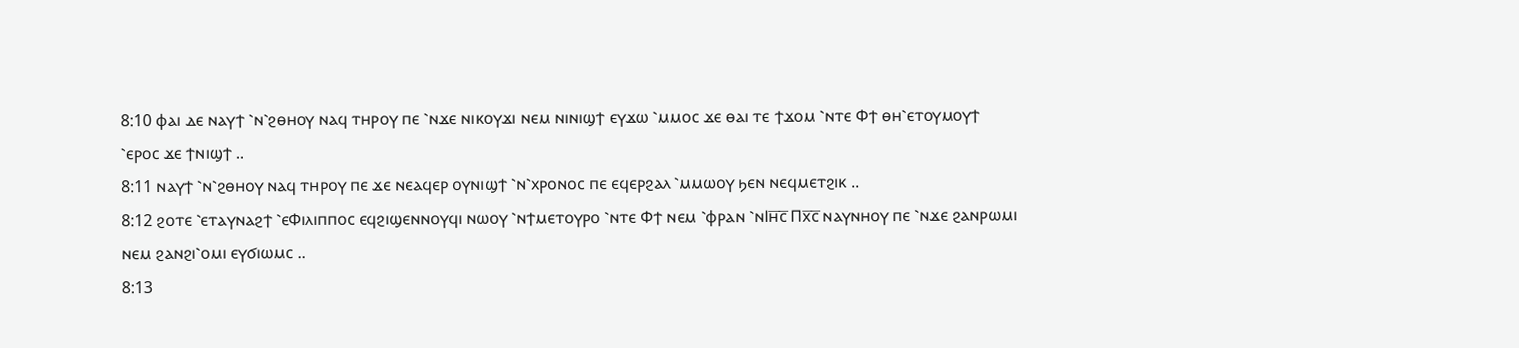8:10 ⲫⲁⲓ ⲇⲉ ⲛⲁⲩϯ ⳿ⲛ⳿ϩⲑⲏⲟⲩ ⲛⲁϥ ⲧⲏⲣⲟⲩ ⲡⲉ ⳿ⲛϫⲉ ⲛⲓⲕⲟⲩϫⲓ ⲛⲉⲙ ⲛⲓⲛⲓϣϯ ⲉⲩϫⲱ ⳿ⲙⲙⲟⲥ ϫⲉ ⲑⲁⲓ ⲧⲉ ϯϫⲟⲙ ⳿ⲛⲧⲉ Ⲫϯ ⲑⲏ⳿ⲉⲧⲟⲩⲙⲟⲩϯ ⳿ⲉⲣⲟⲥ ϫⲉ ϯⲛⲓϣϯ ..
8:11 ⲛⲁⲩϯ ⳿ⲛ⳿ϩⲑⲏⲟⲩ ⲛⲁϥ ⲧⲏⲣⲟⲩ ⲡⲉ ϫⲉ ⲛⲉⲁϥⲉⲣ ⲟⲩⲛⲓϣϯ ⳿ⲛ⳿ⲭⲣⲟⲛⲟⲥ ⲡⲉ ⲉϥⲉⲣϩⲁⲗ ⳿ⲙⲙⲱⲟⲩ ϧⲉⲛ ⲛⲉϥⲙⲉⲧϩⲓⲕ ..
8:12 ϩⲟⲧⲉ ⳿ⲉⲧⲁⲩⲛⲁϩϯ ⳿ⲉⲪⲓⲗⲓⲡⲡⲟⲥ ⲉϥϩⲓϣⲉⲛⲛⲟⲩϥⲓ ⲛⲱⲟⲩ ⳿ⲛϯⲙⲉⲧⲟⲩⲣⲟ ⳿ⲛⲧⲉ Ⲫϯ ⲛⲉⲙ ⳿ⲫⲣⲁⲛ ⳿ⲛⲒⲏ̅ⲥ̅ Ⲡⲭ̅ⲥ̅ ⲛⲁⲩⲛⲏⲟⲩ ⲡⲉ ⳿ⲛϫⲉ ϩⲁⲛⲣⲱⲙⲓ ⲛⲉⲙ ϩⲁⲛϩⲓ⳿ⲟⲙⲓ ⲉⲩϭⲓⲱⲙⲥ ..
8:13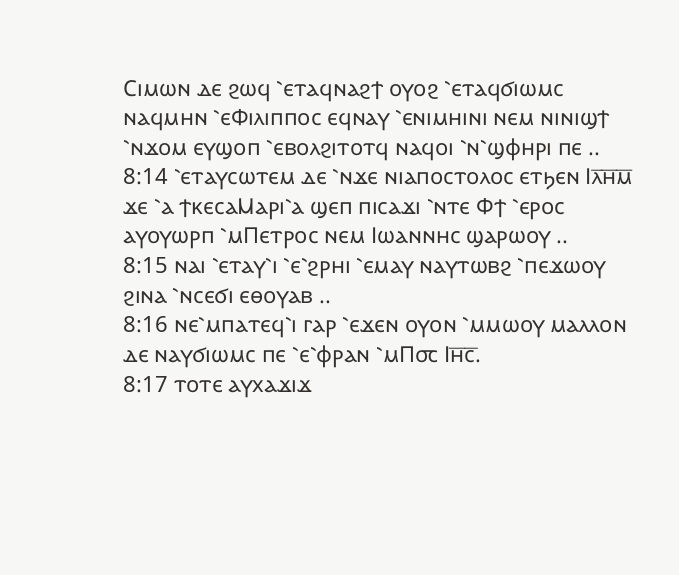Ⲥⲓⲙⲱⲛ ⲇⲉ ϩⲱϥ ⳿ⲉⲧⲁϥⲛⲁϩϯ ⲟⲩⲟϩ ⳿ⲉⲧⲁϥϭⲓⲱⲙⲥ ⲛⲁϥⲙⲏⲛ ⳿ⲉⲪⲓⲗⲓⲡⲡⲟⲥ ⲉϥⲛⲁⲩ ⳿ⲉⲛⲓⲙⲏⲓⲛⲓ ⲛⲉⲙ ⲛⲓⲛⲓϣϯ ⳿ⲛϫⲟⲙ ⲉⲩϣⲟⲡ ⳿ⲉⲃⲟⲗϩⲓⲧⲟⲧϥ ⲛⲁϥⲟⲓ ⳿ⲛ⳿ϣⲫⲏⲣⲓ ⲡⲉ ..
8:14 ⳿ⲉⲧⲁⲩⲥⲱⲧⲉⲙ ⲇⲉ ⳿ⲛϫⲉ ⲛⲓⲁⲡⲟⲥⲧⲟⲗⲟⲥ ⲉⲧϧⲉⲛ Ⲓⲗ̅ⲏ̅ⲙ̅ ϫⲉ ⳿ⲁ ϯⲕⲉⲥⲁⲘⲁⲣⲓ⳿ⲁ ϣⲉⲡ ⲡⲓⲥⲁϫⲓ ⳿ⲛⲧⲉ Ⲫϯ ⳿ⲉⲣⲟⲥ ⲁⲩⲟⲩⲱⲣⲡ ⳿ⲙⲠⲉⲧⲣⲟⲥ ⲛⲉⲙ Ⲓⲱⲁⲛⲛⲏⲥ ϣⲁⲣⲱⲟⲩ ..
8:15 ⲛⲁⲓ ⳿ⲉⲧⲁⲩ⳿ⲓ ⳿ⲉ⳿ϩⲣⲏⲓ ⳿ⲉⲙⲁⲩ ⲛⲁⲩⲧⲱⲃϩ ⳿ⲡⲉϫⲱⲟⲩ ϩⲓⲛⲁ ⳿ⲛⲥⲉϭⲓ ⲉⲑⲟⲩⲁⲃ ..
8:16 ⲛⲉ⳿ⲙⲡⲁⲧⲉϥ⳿ⲓ ⲅⲁⲣ ⳿ⲉϫⲉⲛ ⲟⲩⲟⲛ ⳿ⲙⲙⲱⲟⲩ ⲙⲁⲗⲗⲟⲛ ⲇⲉ ⲛⲁⲩϭⲓⲱⲙⲥ ⲡⲉ ⳿ⲉ⳿ⲫⲣⲁⲛ ⳿ⲙⲠ⳪ Ⲓⲏ̅ⲥ̅.
8:17 ⲧⲟⲧⲉ ⲁⲩⲭⲁϫⲓϫ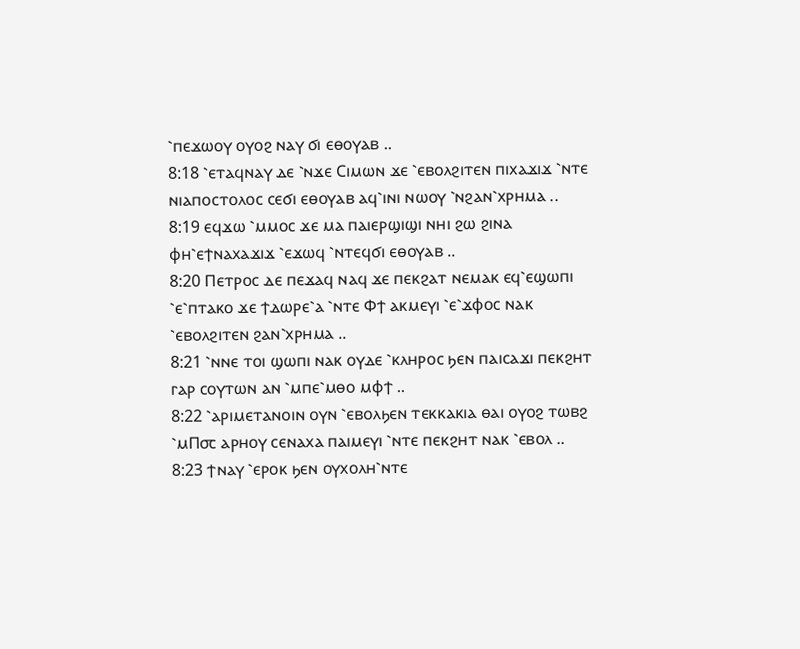⳿ⲡⲉϫⲱⲟⲩ ⲟⲩⲟϩ ⲛⲁⲩ ϭⲓ ⲉⲑⲟⲩⲁⲃ ..
8:18 ⳿ⲉⲧⲁϥⲛⲁⲩ ⲇⲉ ⳿ⲛϫⲉ Ⲥⲓⲙⲱⲛ ϫⲉ ⳿ⲉⲃⲟⲗϩⲓⲧⲉⲛ ⲡⲓⲭⲁϫⲓϫ ⳿ⲛⲧⲉ ⲛⲓⲁⲡⲟⲥⲧⲟⲗⲟⲥ ⲥⲉϭⲓ ⲉⲑⲟⲩⲁⲃ ⲁϥ⳿ⲓⲛⲓ ⲛⲱⲟⲩ ⳿ⲛϩⲁⲛ⳿ⲭⲣⲏⲙⲁ ..
8:19 ⲉϥϫⲱ ⳿ⲙⲙⲟⲥ ϫⲉ ⲙⲁ ⲡⲁⲓⲉⲣϣⲓϣⲓ ⲛⲏⲓ ϩⲱ ϩⲓⲛⲁ ⲫⲏ⳿ⲉϯⲛⲁⲭⲁϫⲓϫ ⳿ⲉϫⲱϥ ⳿ⲛⲧⲉϥϭⲓ ⲉⲑⲟⲩⲁⲃ ..
8:20 Ⲡⲉⲧⲣⲟⲥ ⲇⲉ ⲡⲉϫⲁϥ ⲛⲁϥ ϫⲉ ⲡⲉⲕϩⲁⲧ ⲛⲉⲙⲁⲕ ⲉϥ⳿ⲉϣⲱⲡⲓ ⳿ⲉ⳿ⲡⲧⲁⲕⲟ ϫⲉ ϯⲇⲱⲣⲉ⳿ⲁ ⳿ⲛⲧⲉ Ⲫϯ ⲁⲕⲙⲉⲩⲓ ⳿ⲉ⳿ϫⲫⲟⲥ ⲛⲁⲕ ⳿ⲉⲃⲟⲗϩⲓⲧⲉⲛ ϩⲁⲛ⳿ⲭⲣⲏⲙⲁ ..
8:21 ⳿ⲛⲛⲉ ⲧⲟⲓ ϣⲱⲡⲓ ⲛⲁⲕ ⲟⲩⲇⲉ ⳿ⲕⲗⲏⲣⲟⲥ ϧⲉⲛ ⲡⲁⲓⲥⲁϫⲓ ⲡⲉⲕϩⲏⲧ ⲅⲁⲣ ⲥⲟⲩⲧⲱⲛ ⲁⲛ ⳿ⲙⲡⲉ⳿ⲙⲑⲟ ⲙⲫϯ ..
8:22 ⳿ⲁⲣⲓⲙⲉⲧⲁⲛⲟⲓⲛ ⲟⲩⲛ ⳿ⲉⲃⲟⲗϧⲉⲛ ⲧⲉⲕⲕⲁⲕⲓⲁ ⲑⲁⲓ ⲟⲩⲟϩ ⲧⲱⲃϩ ⳿ⲙⲠ⳪ ⲁⲣⲏⲟⲩ ⲥⲉⲛⲁⲭⲁ ⲡⲁⲓⲙⲉⲩⲓ ⳿ⲛⲧⲉ ⲡⲉⲕϩⲏⲧ ⲛⲁⲕ ⳿ⲉⲃⲟⲗ ..
8:23 ϯⲛⲁⲩ ⳿ⲉⲣⲟⲕ ϧⲉⲛ ⲟⲩⲭⲟⲗⲏ⳿ⲛⲧⲉ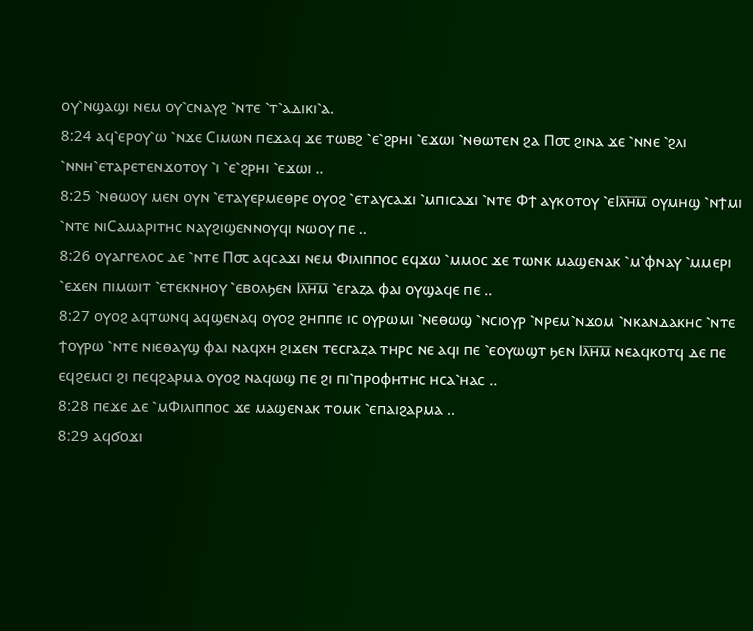ⲟⲩ⳿ⲛϣⲁϣⲓ ⲛⲉⲙ ⲟⲩ⳿ⲥⲛⲁⲩϩ ⳿ⲛⲧⲉ ⳿ⲧ⳿ⲁⲇⲓⲕⲓ⳿ⲁ.
8:24 ⲁϥ⳿ⲉⲣⲟⲩ⳿ⲱ ⳿ⲛϫⲉ Ⲥⲓⲙⲱⲛ ⲡⲉϫⲁϥ ϫⲉ ⲧⲱⲃϩ ⳿ⲉ⳿ϩⲣⲏⲓ ⳿ⲉϫⲱⲓ ⳿ⲛⲑⲱⲧⲉⲛ ϩⲁ Ⲡ⳪ ϩⲓⲛⲁ ϫⲉ ⳿ⲛⲛⲉ ⳿ϩⲗⲓ ⳿ⲛⲛⲏ⳿ⲉⲧⲁⲣⲉⲧⲉⲛϫⲟⲧⲟⲩ ⳿ⲓ ⳿ⲉ⳿ϩⲣⲏⲓ ⳿ⲉϫⲱⲓ ..
8:25 ⳿ⲛⲑⲱⲟⲩ ⲙⲉⲛ ⲟⲩⲛ ⳿ⲉⲧⲁⲩⲉⲣⲙⲉⲑⲣⲉ ⲟⲩⲟϩ ⳿ⲉⲧⲁⲩⲥⲁϫⲓ ⳿ⲙⲡⲓⲥⲁϫⲓ ⳿ⲛⲧⲉ Ⲫϯ ⲁⲩⲕⲟⲧⲟⲩ ⳿ⲉⲒⲗ̅ⲏ̅ⲙ̅ ⲟⲩⲙⲏϣ ⳿ⲛϯⲙⲓ ⳿ⲛⲧⲉ ⲛⲓⲤⲁⲙⲁⲣⲓⲧⲏⲥ ⲛⲁⲩϩⲓϣⲉⲛⲛⲟⲩϥⲓ ⲛⲱⲟⲩ ⲡⲉ ..
8:26 ⲟⲩⲁⲅⲅⲉⲗⲟⲥ ⲇⲉ ⳿ⲛⲧⲉ Ⲡ⳪ ⲁϥⲥⲁϫⲓ ⲛⲉⲙ Ⲫⲓⲗⲓⲡⲡⲟⲥ ⲉϥϫⲱ ⳿ⲙⲙⲟⲥ ϫⲉ ⲧⲱⲛⲕ ⲙⲁϣⲉⲛⲁⲕ ⳿ⲙ⳿ⲫⲛⲁⲩ ⳿ⲙⲙⲉⲣⲓ ⳿ⲉϫⲉⲛ ⲡⲓⲙⲱⲓⲧ ⳿ⲉⲧⲉⲕⲛⲏⲟⲩ ⳿ⲉⲃⲟⲗϧⲉⲛ Ⲓⲗ̅ⲏ̅ⲙ̅ ⳿ⲉⲅⲁⲍⲁ ⲫⲁⲓ ⲟⲩϣⲁϥⲉ ⲡⲉ ..
8:27 ⲟⲩⲟϩ ⲁϥⲧⲱⲛϥ ⲁϥϣⲉⲛⲁϥ ⲟⲩⲟϩ ϩⲏⲡⲡⲉ ⲓⲥ ⲟⲩⲣⲱⲙⲓ ⳿ⲛⲉⲑⲱϣ ⳿ⲛⲥⲓⲟⲩⲣ ⳿ⲛⲣⲉⲙ⳿ⲛϫⲟⲙ ⳿ⲛⲕⲁⲛⲇⲁⲕⲏⲥ ⳿ⲛⲧⲉ ϯⲟⲩⲣⲱ ⳿ⲛⲧⲉ ⲛⲓⲉⲑⲁⲩϣ ⲫⲁⲓ ⲛⲁϥⲭⲏ ϩⲓϫⲉⲛ ⲧⲉⲥⲅⲁⲍⲁ ⲧⲏⲣⲥ ⲛⲉ ⲁϥⲓ ⲡⲉ ⳿ⲉⲟⲩⲱϣⲧ ϧⲉⲛ Ⲓⲗ̅ⲏ̅ⲙ̅ ⲛⲉⲁϥⲕⲟⲧϥ ⲇⲉ ⲡⲉ ⲉϥϩⲉⲙⲥⲓ ϩⲓ ⲡⲉϥϩⲁⲣⲙⲁ ⲟⲩⲟϩ ⲛⲁϥⲱϣ ⲡⲉ ϩⲓ ⲡⲓ⳿ⲡⲣⲟⲫⲏⲧⲏⲥ ⲏⲥⲁ⳿ⲏⲁⲥ ..
8:28 ⲡⲉϫⲉ ⲇⲉ ⳿ⲙⲪⲓⲗⲓⲡⲡⲟⲥ ϫⲉ ⲙⲁϣⲉⲛⲁⲕ ⲧⲟⲙⲕ ⳿ⲉⲡⲁⲓϩⲁⲣⲙⲁ ..
8:29 ⲁϥϭⲟϫⲓ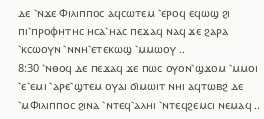ⲇⲉ ⳿ⲛϫⲉ Ⲫⲓⲗⲓⲡⲡⲟⲥ ⲁϥⲥⲱⲧⲉⲙ ⳿ⲉⲣⲟϥ ⲉϥⲱϣ ϩⲓ ⲡⲓ⳿ⲡⲣⲟⲫⲏⲧⲏⲥ ⲏⲥⲁ⳿ⲏⲁⲥ ⲡⲉϫⲁϥ ⲛⲁϥ ϫⲉ ϩⲁⲣⲁ ⳿ⲕⲥⲱⲟⲩⲛ ⳿ⲛⲛⲏ⳿ⲉⲧⲉⲕⲱϣ ⳿ⲙⲙⲱⲟⲩ ..
8:30 ⳿ⲛⲑⲟϥ ⲇⲉ ⲡⲉϫⲁϥ ϫⲉ ⲡⲱⲥ ⲟⲩⲟⲛ⳿ϣϫⲟⲙ ⳿ⲙⲙⲟⲓ ⳿ⲉ⳿ⲉⲙⲓ ⳿ⲁⲣⲉ⳿ϣⲧⲉⲙ ⲟⲩⲁⲓ ϭⲓⲙⲱⲓⲧ ⲛⲏⲓ ⲁϥⲧⲱⲃϩ ⲇⲉ ⳿ⲙⲪⲓⲗⲓⲡⲡⲟⲥ ϩⲓⲛⲁ ⳿ⲛⲧⲉϥ⳿ⲁⲗⲏⲓ ⳿ⲛⲧⲉϥϩⲉⲙⲥⲓ ⲛⲉⲙⲁϥ ..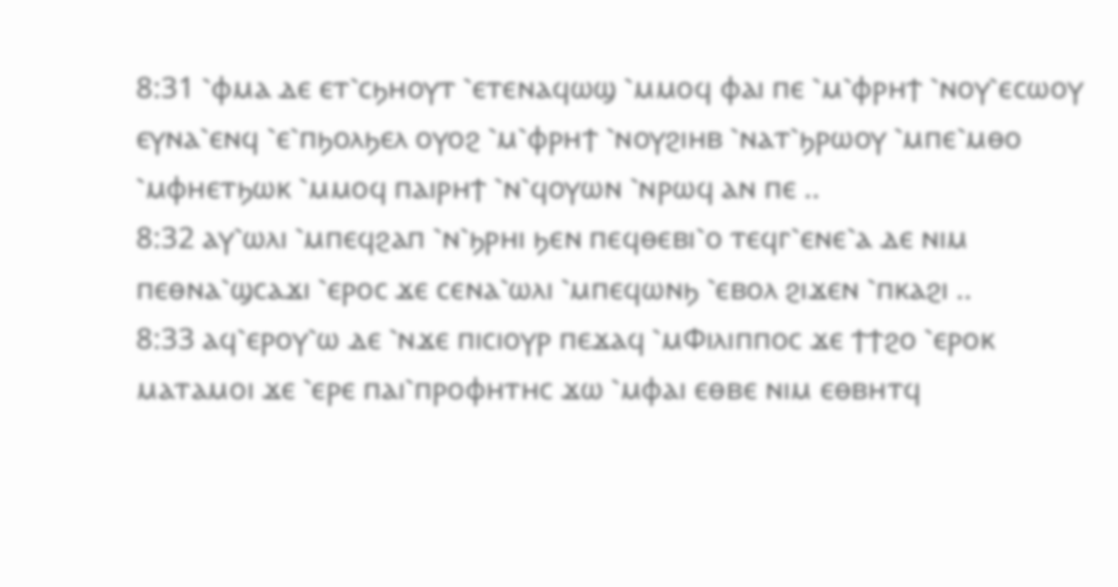8:31 ⳿ⲫⲙⲁ ⲇⲉ ⲉⲧ⳿ⲥϧⲏⲟⲩⲧ ⳿ⲉⲧⲉⲛⲁϥⲱϣ ⳿ⲙⲙⲟϥ ⲫⲁⲓ ⲡⲉ ⳿ⲙ⳿ⲫⲣⲏϯ ⳿ⲛⲟⲩ⳿ⲉⲥⲱⲟⲩ ⲉⲩⲛⲁ⳿ⲉⲛϥ ⳿ⲉ⳿ⲡϧⲟⲗϧⲉⲗ ⲟⲩⲟϩ ⳿ⲙ⳿ⲫⲣⲏϯ ⳿ⲛⲟⲩϩⲓⲏⲃ ⳿ⲛⲁⲧ⳿ϧⲣⲱⲟⲩ ⳿ⲙⲡⲉ⳿ⲙⲑⲟ ⳿ⲙⲫⲏⲉⲧϧⲱⲕ ⳿ⲙⲙⲟϥ ⲡⲁⲓⲣⲏϯ ⳿ⲛ⳿ϥⲟⲩⲱⲛ ⳿ⲛⲣⲱϥ ⲁⲛ ⲡⲉ ..
8:32 ⲁⲩ⳿ⲱⲗⲓ ⳿ⲙⲡⲉϥϩⲁⲡ ⳿ⲛ⳿ϧⲣⲏⲓ ϧⲉⲛ ⲡⲉϥⲑⲉⲃⲓ⳿ⲟ ⲧⲉϥⲅ⳿ⲉⲛⲉ⳿ⲁ ⲇⲉ ⲛⲓⲙ ⲡⲉⲑⲛⲁ⳿ϣⲥⲁϫⲓ ⳿ⲉⲣⲟⲥ ϫⲉ ⲥⲉⲛⲁ⳿ⲱⲗⲓ ⳿ⲙⲡⲉϥⲱⲛϧ ⳿ⲉⲃⲟⲗ ϩⲓϫⲉⲛ ⳿ⲡⲕⲁϩⲓ ..
8:33 ⲁϥ⳿ⲉⲣⲟⲩ⳿ⲱ ⲇⲉ ⳿ⲛϫⲉ ⲡⲓⲥⲓⲟⲩⲣ ⲡⲉϫⲁϥ ⳿ⲙⲪⲓⲗⲓⲡⲡⲟⲥ ϫⲉ ϯϯϩⲟ ⳿ⲉⲣⲟⲕ ⲙⲁⲧⲁⲙⲟⲓ ϫⲉ ⳿ⲉⲣⲉ ⲡⲁⲓ⳿ⲡⲣⲟⲫⲏⲧⲏⲥ ϫⲱ ⳿ⲙⲫⲁⲓ ⲉⲑⲃⲉ ⲛⲓⲙ ⲉⲑⲃⲏⲧϥ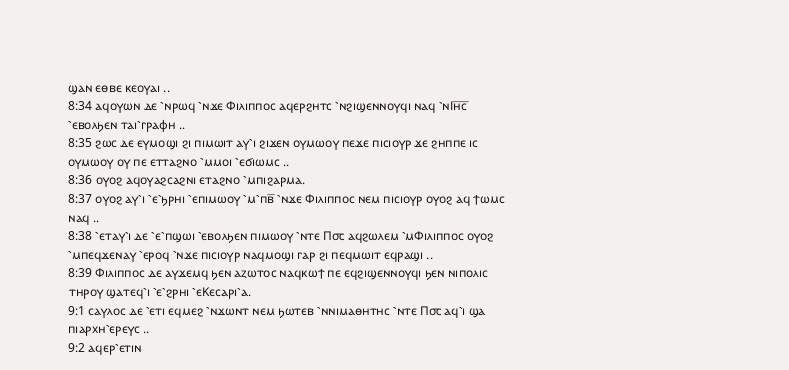ϣⲁⲛ ⲉⲑⲃⲉ ⲕⲉⲟⲩⲁⲓ ..
8:34 ⲁϥⲟⲩⲱⲛ ⲇⲉ ⳿ⲛⲣⲱϥ ⳿ⲛϫⲉ Ⲫⲓⲗⲓⲡⲡⲟⲥ ⲁϥⲉⲣϩⲏⲧⲥ ⳿ⲛϩⲓϣⲉⲛⲛⲟⲩϥⲓ ⲛⲁϥ ⳿ⲛⲒⲏ̅ⲥ̅ ⳿ⲉⲃⲟⲗϧⲉⲛ ⲧⲁⲓ⳿ⲅⲣⲁⲫⲏ ..
8:35 ϩⲱⲥ ⲇⲉ ⲉⲩⲙⲟϣⲓ ϩⲓ ⲡⲓⲙⲱⲓⲧ ⲁⲩ⳿ⲓ ϩⲓϫⲉⲛ ⲟⲩⲙⲱⲟⲩ ⲡⲉϫⲉ ⲡⲓⲥⲓⲟⲩⲣ ϫⲉ ϩⲏⲡⲡⲉ ⲓⲥ ⲟⲩⲙⲱⲟⲩ ⲟⲩ ⲡⲉ ⲉⲧⲧⲁϩⲛⲟ ⳿ⲙⲙⲟⲓ ⳿ⲉϭⲓⲱⲙⲥ ..
8:36 ⲟⲩⲟϩ ⲁϥⲟⲩⲁϩⲥⲁϩⲛⲓ ⲉⲧⲁϩⲛⲟ ⳿ⲙⲡⲓϩⲁⲣⲙⲁ.
8:37 ⲟⲩⲟϩ ⲁⲩ⳿ⲓ ⳿ⲉ⳿ϧⲣⲏⲓ ⳿ⲉⲡⲓⲙⲱⲟⲩ ⳿ⲙ⳿ⲡⲃ̅ ⳿ⲛϫⲉ Ⲫⲓⲗⲓⲡⲡⲟⲥ ⲛⲉⲙ ⲡⲓⲥⲓⲟⲩⲣ ⲟⲩⲟϩ ⲁϥ ϯⲱⲙⲥ ⲛⲁϥ ..
8:38 ⳿ⲉⲧⲁⲩ⳿ⲓ ⲇⲉ ⳿ⲉ⳿ⲡϣⲱⲓ ⳿ⲉⲃⲟⲗϧⲉⲛ ⲡⲓⲙⲱⲟⲩ ⳿ⲛⲧⲉ Ⲡ⳪ ⲁϥϩⲱⲗⲉⲙ ⳿ⲙⲪⲓⲗⲓⲡⲡⲟⲥ ⲟⲩⲟϩ ⳿ⲙⲡⲉϥϫⲉⲛⲁⲩ ⳿ⲉⲣⲟϥ ⳿ⲛϫⲉ ⲡⲓⲥⲓⲟⲩⲣ ⲛⲁϥⲙⲟϣⲓ ⲅⲁⲣ ϩⲓ ⲡⲉϥⲙⲱⲓⲧ ⲉϥⲣⲁϣⲓ ..
8:39 Ⲫⲓⲗⲓⲡⲡⲟⲥ ⲇⲉ ⲁⲩϫⲉⲙϥ ϧⲉⲛ ⲁⲍⲱⲧⲟⲥ ⲛⲁϥⲕⲱϯ ⲡⲉ ⲉϥϩⲓϣⲉⲛⲛⲟⲩϥⲓ ϧⲉⲛ ⲛⲓⲡⲟⲗⲓⲥ ⲧⲏⲣⲟⲩ ϣⲁⲧⲉϥ⳿ⲓ ⳿ⲉ⳿ϩⲣⲏⲓ ⳿ⲉⲔⲉⲥⲁⲣⲓ⳿ⲁ.
9:1 ⲥⲁⲩⲗⲟⲥ ⲇⲉ ⳿ⲉⲧⲓ ⲉϥⲙⲉϩ ⳿ⲛϫⲱⲛⲧ ⲛⲉⲙ ϧⲱⲧⲉⲃ ⳿ⲛⲛⲓⲙⲁⲑⲏⲧⲏⲥ ⳿ⲛⲧⲉ Ⲡ⳪ ⲁϥ⳿ⲓ ϣⲁ ⲡⲓⲁⲣⲭⲏ⳿ⲉⲣⲉⲩⲥ ..
9:2 ⲁϥⲉⲣ⳿ⲉⲧⲓⲛ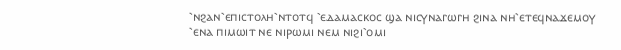⳿ⲛϩⲁⲛ⳿ⲉⲡⲓⲥⲧⲟⲗⲏ⳿ⲛⲧⲟⲧϥ ⳿ⲉⲇⲁⲙⲁⲥⲕⲟⲥ ϣⲁ ⲛⲓⲥⲩⲛⲁⲅⲱⲅⲏ ϩⲓⲛⲁ ⲛⲏ⳿ⲉⲧⲉϥⲛⲁϫⲉⲙⲟⲩ ⳿ⲉⲛⲁ ⲡⲓⲙⲱⲓⲧ ⲛⲉ ⲛⲓⲣⲱⲙⲓ ⲛⲉⲙ ⲛⲓϩⲓ⳿ⲟⲙⲓ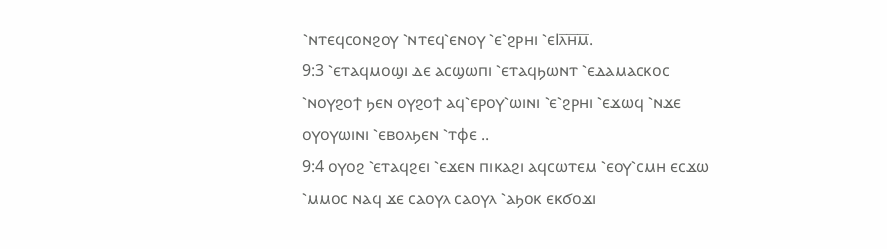⳿ⲛⲧⲉϥⲥⲟⲛϩⲟⲩ ⳿ⲛⲧⲉϥ⳿ⲉⲛⲟⲩ ⳿ⲉ⳿ϩⲣⲏⲓ ⳿ⲉⲒⲗ̅ⲏ̅ⲙ̅.
9:3 ⳿ⲉⲧⲁϥⲙⲟϣⲓ ⲇⲉ ⲁⲥϣⲱⲡⲓ ⳿ⲉⲧⲁϥϧⲱⲛⲧ ⳿ⲉⲇⲁⲙⲁⲥⲕⲟⲥ ⳿ⲛⲟⲩϩⲟϯ ϧⲉⲛ ⲟⲩϩⲟϯ ⲁϥ⳿ⲉⲣⲟⲩ⳿ⲱⲓⲛⲓ ⳿ⲉ⳿ϩⲣⲏⲓ ⳿ⲉϫⲱϥ ⳿ⲛϫⲉ ⲟⲩⲟⲩⲱⲓⲛⲓ ⳿ⲉⲃⲟⲗϧⲉⲛ ⳿ⲧⲫⲉ ..
9:4 ⲟⲩⲟϩ ⳿ⲉⲧⲁϥϩⲉⲓ ⳿ⲉϫⲉⲛ ⲡⲓⲕⲁϩⲓ ⲁϥⲥⲱⲧⲉⲙ ⳿ⲉⲟⲩ⳿ⲥⲙⲏ ⲉⲥϫⲱ ⳿ⲙⲙⲟⲥ ⲛⲁϥ ϫⲉ ⲥⲁⲟⲩⲗ ⲥⲁⲟⲩⲗ ⳿ⲁϧⲟⲕ ⲉⲕϭⲟϫⲓ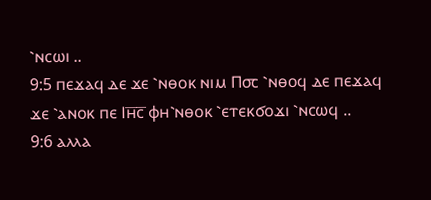⳿ⲛⲥⲱⲓ ..
9:5 ⲡⲉϫⲁϥ ⲇⲉ ϫⲉ ⳿ⲛⲑⲟⲕ ⲛⲓⲙ Ⲡ⳪ ⳿ⲛⲑⲟϥ ⲇⲉ ⲡⲉϫⲁϥ ϫⲉ ⳿ⲁⲛⲟⲕ ⲡⲉ Ⲓⲏ̅ⲥ̅ ⲫⲏ⳿ⲛⲑⲟⲕ ⳿ⲉⲧⲉⲕϭⲟϫⲓ ⳿ⲛⲥⲱϥ ..
9:6 ⲁⲗⲗⲁ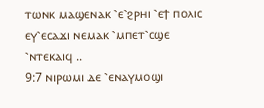ⲧⲱⲛⲕ ⲙⲁϣⲉⲛⲁⲕ ⳿ⲉ⳿ϩⲣⲏⲓ ⳿ⲉϯ ⲡⲟⲗⲓⲥ ⲉⲩ⳿ⲉⲥⲁϫⲓ ⲛⲉⲙⲁⲕ ⳿ⲙⲡⲉⲧ⳿ⲥϣⲉ ⳿ⲛⲧⲉⲕⲁⲓϥ ..
9:7 ⲛⲓⲣⲱⲙⲓ ⲇⲉ ⳿ⲉⲛⲁⲩⲙⲟϣⲓ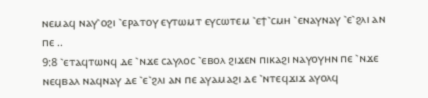ⲛⲉⲙⲁϥ ⲛⲁⲩ⳿ⲟϩⲓ ⳿ⲉⲣⲁⲧⲟⲩ ⲉⲩⲧⲱⲙⲧ ⲉⲩⲥⲱⲧⲉⲙ ⳿ⲉϯ⳿ⲥⲙⲏ ⳿ⲉⲛⲁⲩⲛⲁⲩ ⳿ⲉ⳿ϩⲗⲓ ⲁⲛ ⲡⲉ ..
9:8 ⳿ⲉⲧⲁϥⲧⲱⲛϥ ⲇⲉ ⳿ⲛϫⲉ ⲥⲁⲩⲗⲟⲥ ⳿ⲉⲃⲟⲗ ϩⲓϫⲉⲛ ⲡⲓⲕⲁϩⲓ ⲛⲁⲩⲟⲩⲏⲛ ⲡⲉ ⳿ⲛϫⲉ ⲛⲉϥⲃⲁⲗ ⲛⲁϥⲛⲁⲩ ⲇⲉ ⳿ⲉ⳿ϩⲗⲓ ⲁⲛ ⲡⲉ ⲁⲩⲁⲙⲁϩⲓ ⲇⲉ ⳿ⲛⲧⲉϥϫⲓϫ ⲁⲩⲟⲗϥ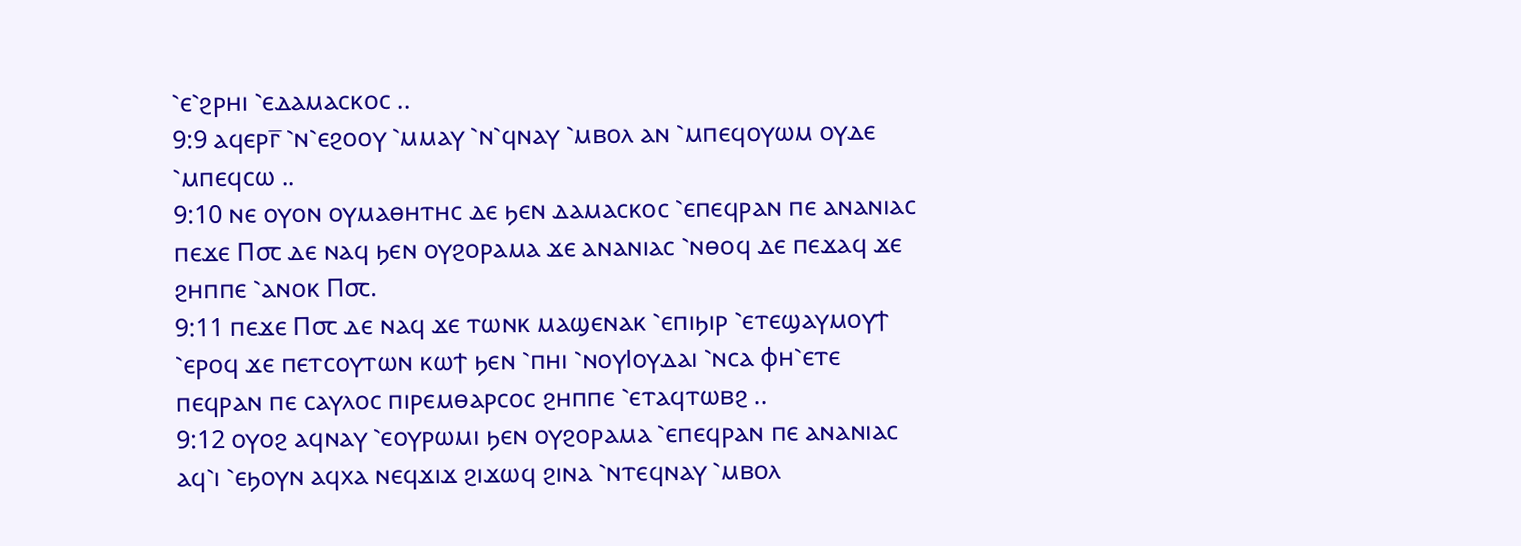⳿ⲉ⳿ϩⲣⲏⲓ ⳿ⲉⲇⲁⲙⲁⲥⲕⲟⲥ ..
9:9 ⲁϥⲉⲣⲅ̅ ⳿ⲛ⳿ⲉϩⲟⲟⲩ ⳿ⲙⲙⲁⲩ ⳿ⲛ⳿ϥⲛⲁⲩ ⳿ⲙⲃⲟⲗ ⲁⲛ ⳿ⲙⲡⲉϥⲟⲩⲱⲙ ⲟⲩⲇⲉ ⳿ⲙⲡⲉϥⲥⲱ ..
9:10 ⲛⲉ ⲟⲩⲟⲛ ⲟⲩⲙⲁⲑⲏⲧⲏⲥ ⲇⲉ ϧⲉⲛ ⲇⲁⲙⲁⲥⲕⲟⲥ ⳿ⲉⲡⲉϥⲣⲁⲛ ⲡⲉ ⲁⲛⲁⲛⲓⲁⲥ ⲡⲉϫⲉ Ⲡ⳪ ⲇⲉ ⲛⲁϥ ϧⲉⲛ ⲟⲩϩⲟⲣⲁⲙⲁ ϫⲉ ⲁⲛⲁⲛⲓⲁⲥ ⳿ⲛⲑⲟϥ ⲇⲉ ⲡⲉϫⲁϥ ϫⲉ ϩⲏⲡⲡⲉ ⳿ⲁⲛⲟⲕ Ⲡ⳪.
9:11 ⲡⲉϫⲉ Ⲡ⳪ ⲇⲉ ⲛⲁϥ ϫⲉ ⲧⲱⲛⲕ ⲙⲁϣⲉⲛⲁⲕ ⳿ⲉⲡⲓϧⲓⲣ ⳿ⲉⲧⲉϣⲁⲩⲙⲟⲩϯ ⳿ⲉⲣⲟϥ ϫⲉ ⲡⲉⲧⲥⲟⲩⲧⲱⲛ ⲕⲱϯ ϧⲉⲛ ⳿ⲡⲏⲓ ⳿ⲛⲟⲩⲒⲟⲩⲇⲁⲓ ⳿ⲛⲥⲁ ⲫⲏ⳿ⲉⲧⲉ ⲡⲉϥⲣⲁⲛ ⲡⲉ ⲥⲁⲩⲗⲟⲥ ⲡⲓⲣⲉⲙⲑⲁⲣⲥⲟⲥ ϩⲏⲡⲡⲉ ⳿ⲉⲧⲁϥⲧⲱⲃϩ ..
9:12 ⲟⲩⲟϩ ⲁϥⲛⲁⲩ ⳿ⲉⲟⲩⲣⲱⲙⲓ ϧⲉⲛ ⲟⲩϩⲟⲣⲁⲙⲁ ⳿ⲉⲡⲉϥⲣⲁⲛ ⲡⲉ ⲁⲛⲁⲛⲓⲁⲥ ⲁϥ⳿ⲓ ⳿ⲉϧⲟⲩⲛ ⲁϥⲭⲁ ⲛⲉϥϫⲓϫ ϩⲓϫⲱϥ ϩⲓⲛⲁ ⳿ⲛⲧⲉϥⲛⲁⲩ ⳿ⲙⲃⲟⲗ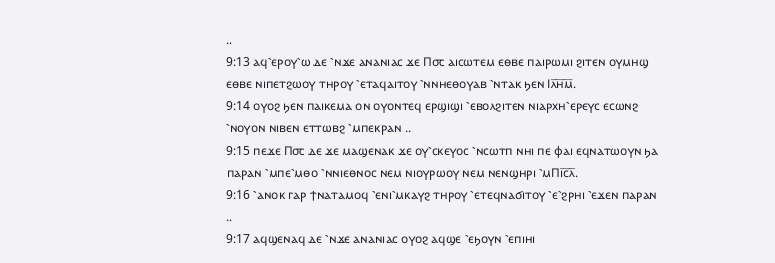..
9:13 ⲁϥ⳿ⲉⲣⲟⲩ⳿ⲱ ⲇⲉ ⳿ⲛϫⲉ ⲁⲛⲁⲛⲓⲁⲥ ϫⲉ Ⲡ⳪ ⲁⲓⲥⲱⲧⲉⲙ ⲉⲑⲃⲉ ⲡⲁⲓⲣⲱⲙⲓ ϩⲓⲧⲉⲛ ⲟⲩⲙⲏϣ ⲉⲑⲃⲉ ⲛⲓⲡⲉⲧϩⲱⲟⲩ ⲧⲏⲣⲟⲩ ⳿ⲉⲧⲁϥⲁⲓⲧⲟⲩ ⳿ⲛⲛⲏⲉⲑⲟⲩⲁⲃ ⳿ⲛⲧⲁⲕ ϧⲉⲛ Ⲓⲗ̅ⲏ̅ⲙ̅.
9:14 ⲟⲩⲟϩ ϧⲉⲛ ⲡⲁⲓⲕⲉⲙⲁ ⲟⲛ ⲟⲩⲟⲛⲧⲉϥ ⲉⲣϣⲓϣⲓ ⳿ⲉⲃⲟⲗϩⲓⲧⲉⲛ ⲛⲓⲁⲣⲭⲏ⳿ⲉⲣⲉⲩⲥ ⲉⲥⲱⲛϩ ⳿ⲛⲟⲩⲟⲛ ⲛⲓⲃⲉⲛ ⲉⲧⲧⲱⲃϩ ⳿ⲙⲡⲉⲕⲣⲁⲛ ..
9:15 ⲡⲉϫⲉ Ⲡ⳪ ⲇⲉ ϫⲉ ⲙⲁϣⲉⲛⲁⲕ ϫⲉ ⲟⲩ⳿ⲥⲕⲉⲩⲟⲥ ⳿ⲛⲥⲱⲧⲡ ⲛⲏⲓ ⲡⲉ ⲫⲁⲓ ⲉϥⲛⲁⲧⲱⲟⲩⲛ ϧⲁ ⲡⲁⲣⲁⲛ ⳿ⲙⲡⲉ⳿ⲙⲑⲟ ⳿ⲛⲛⲓⲉⲑⲛⲟⲥ ⲛⲉⲙ ⲛⲓⲟⲩⲣⲱⲟⲩ ⲛⲉⲙ ⲛⲉⲛϣⲏⲣⲓ ⳿ⲙⲠⲓ̅ⲥ̅ⲗ̅.
9:16 ⳿ⲁⲛⲟⲕ ⲅⲁⲣ ϯⲛⲁⲧⲁⲙⲟϥ ⳿ⲉⲛⲓ⳿ⲙⲕⲁⲩϩ ⲧⲏⲣⲟⲩ ⳿ⲉⲧⲉϥⲛⲁϭⲓⲧⲟⲩ ⳿ⲉ⳿ϩⲣⲏⲓ ⳿ⲉϫⲉⲛ ⲡⲁⲣⲁⲛ ..
9:17 ⲁϥϣⲉⲛⲁϥ ⲇⲉ ⳿ⲛϫⲉ ⲁⲛⲁⲛⲓⲁⲥ ⲟⲩⲟϩ ⲁϥϣⲉ ⳿ⲉϧⲟⲩⲛ ⳿ⲉⲡⲓⲏⲓ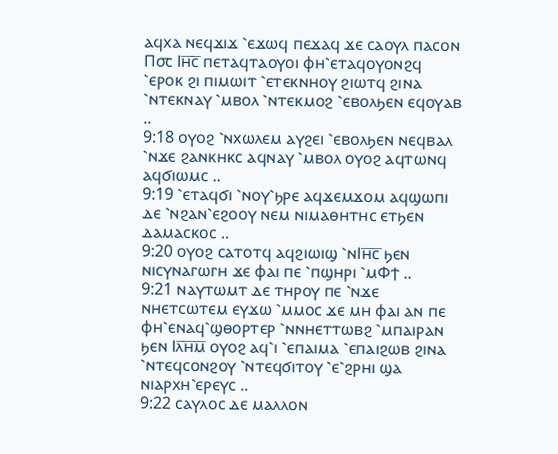ⲁϥⲭⲁ ⲛⲉϥϫⲓϫ ⳿ⲉϫⲱϥ ⲡⲉϫⲁϥ ϫⲉ ⲥⲁⲟⲩⲗ ⲡⲁⲥⲟⲛ Ⲡ⳪ Ⲓⲏ̅ⲥ̅ ⲡⲉⲧⲁϥⲧⲁⲟⲩⲟⲓ ⲫⲏ⳿ⲉⲧⲁϥⲟⲩⲟⲛϩϥ ⳿ⲉⲣⲟⲕ ϩⲓ ⲡⲓⲙⲱⲓⲧ ⳿ⲉⲧⲉⲕⲛⲏⲟⲩ ϩⲓⲱⲧϥ ϩⲓⲛⲁ ⳿ⲛⲧⲉⲕⲛⲁⲩ ⳿ⲙⲃⲟⲗ ⳿ⲛⲧⲉⲕⲙⲟϩ ⳿ⲉⲃⲟⲗϧⲉⲛ ⲉϥⲟⲩⲁⲃ ..
9:18 ⲟⲩⲟϩ ⳿ⲛⲭⲱⲗⲉⲙ ⲁⲩϩⲉⲓ ⳿ⲉⲃⲟⲗϧⲉⲛ ⲛⲉϥⲃⲁⲗ ⳿ⲛϫⲉ ϩⲁⲛⲕⲏⲕⲥ ⲁϥⲛⲁⲩ ⳿ⲙⲃⲟⲗ ⲟⲩⲟϩ ⲁϥⲧⲱⲛϥ ⲁϥϭⲓⲱⲙⲥ ..
9:19 ⳿ⲉⲧⲁϥϭⲓ ⳿ⲛⲟⲩ⳿ϧⲣⲉ ⲁϥϫⲉⲙϫⲟⲙ ⲁϥϣⲱⲡⲓ ⲇⲉ ⳿ⲛϩⲁⲛ⳿ⲉϩⲟⲟⲩ ⲛⲉⲙ ⲛⲓⲙⲁⲑⲏⲧⲏⲥ ⲉⲧϧⲉⲛ ⲇⲁⲙⲁⲥⲕⲟⲥ ..
9:20 ⲟⲩⲟϩ ⲥⲁⲧⲟⲧϥ ⲁϥϩⲓⲱⲓϣ ⳿ⲛⲒⲏ̅ⲥ̅ ϧⲉⲛ ⲛⲓⲥⲩⲛⲁⲅⲱⲅⲏ ϫⲉ ⲫⲁⲓ ⲡⲉ ⳿ⲡϣⲏⲣⲓ ⳿ⲙⲪϯ ..
9:21 ⲛⲁⲩⲧⲱⲙⲧ ⲇⲉ ⲧⲏⲣⲟⲩ ⲡⲉ ⳿ⲛϫⲉ ⲛⲏⲉⲧⲥⲱⲧⲉⲙ ⲉⲩϫⲱ ⳿ⲙⲙⲟⲥ ϫⲉ ⲙⲏ ⲫⲁⲓ ⲁⲛ ⲡⲉ ⲫⲏ⳿ⲉⲛⲁϥ⳿ϣⲑⲟⲣⲧⲉⲣ ⳿ⲛⲛⲏⲉⲧⲧⲱⲃϩ ⳿ⲙⲡⲁⲓⲣⲁⲛ ϧⲉⲛ Ⲓⲗ̅ⲏ̅ⲙ̅ ⲟⲩⲟϩ ⲁϥ⳿ⲓ ⳿ⲉⲡⲁⲓⲙⲁ ⳿ⲉⲡⲁⲓϩⲱⲃ ϩⲓⲛⲁ ⳿ⲛⲧⲉϥⲥⲟⲛϩⲟⲩ ⳿ⲛⲧⲉϥϭⲓⲧⲟⲩ ⳿ⲉ⳿ϩⲣⲏⲓ ϣⲁ ⲛⲓⲁⲣⲭⲏ⳿ⲉⲣⲉⲩⲥ ..
9:22 ⲥⲁⲩⲗⲟⲥ ⲇⲉ ⲙⲁⲗⲗⲟⲛ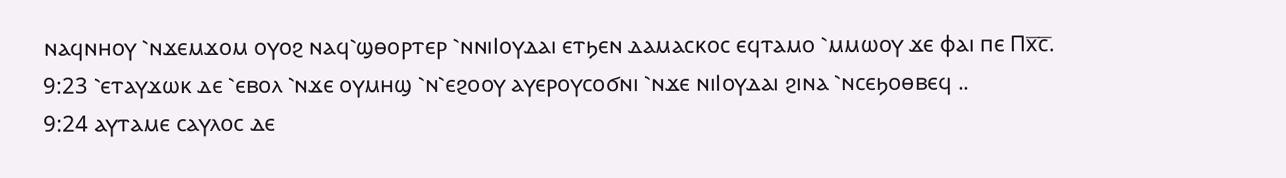ⲛⲁϥⲛⲏⲟⲩ ⳿ⲛϫⲉⲙϫⲟⲙ ⲟⲩⲟϩ ⲛⲁϥ⳿ϣⲑⲟⲣⲧⲉⲣ ⳿ⲛⲛⲓⲒⲟⲩⲇⲁⲓ ⲉⲧϧⲉⲛ ⲇⲁⲙⲁⲥⲕⲟⲥ ⲉϥⲧⲁⲙⲟ ⳿ⲙⲙⲱⲟⲩ ϫⲉ ⲫⲁⲓ ⲡⲉ Ⲡⲭ̅ⲥ̅.
9:23 ⳿ⲉⲧⲁⲩϫⲱⲕ ⲇⲉ ⳿ⲉⲃⲟⲗ ⳿ⲛϫⲉ ⲟⲩⲙⲏϣ ⳿ⲛ⳿ⲉϩⲟⲟⲩ ⲁⲩⲉⲣⲟⲩⲥⲟϭⲛⲓ ⳿ⲛϫⲉ ⲛⲓⲒⲟⲩⲇⲁⲓ ϩⲓⲛⲁ ⳿ⲛⲥⲉϧⲟⲑⲃⲉϥ ..
9:24 ⲁⲩⲧⲁⲙⲉ ⲥⲁⲩⲗⲟⲥ ⲇⲉ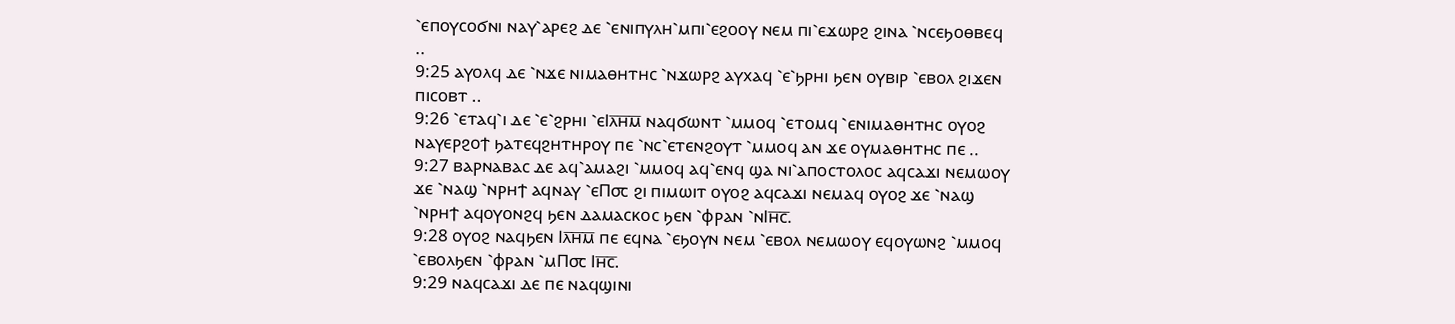⳿ⲉⲡⲟⲩⲥⲟϭⲛⲓ ⲛⲁⲩ⳿ⲁⲣⲉϩ ⲇⲉ ⳿ⲉⲛⲓⲡⲩⲗⲏ⳿ⲙⲡⲓ⳿ⲉϩⲟⲟⲩ ⲛⲉⲙ ⲡⲓ⳿ⲉϫⲱⲣϩ ϩⲓⲛⲁ ⳿ⲛⲥⲉϧⲟⲑⲃⲉϥ ..
9:25 ⲁⲩⲟⲗϥ ⲇⲉ ⳿ⲛϫⲉ ⲛⲓⲙⲁⲑⲏⲧⲏⲥ ⳿ⲛϫⲱⲣϩ ⲁⲩⲭⲁϥ ⳿ⲉ⳿ϧⲣⲏⲓ ϧⲉⲛ ⲟⲩⲃⲓⲣ ⳿ⲉⲃⲟⲗ ϩⲓϫⲉⲛ ⲡⲓⲥⲟⲃⲧ ..
9:26 ⳿ⲉⲧⲁϥ⳿ⲓ ⲇⲉ ⳿ⲉ⳿ϩⲣⲏⲓ ⳿ⲉⲒⲗ̅ⲏ̅ⲙ̅ ⲛⲁϥϭⲱⲛⲧ ⳿ⲙⲙⲟϥ ⳿ⲉⲧⲟⲙϥ ⳿ⲉⲛⲓⲙⲁⲑⲏⲧⲏⲥ ⲟⲩⲟϩ ⲛⲁⲩⲉⲣϩⲟϯ ϧⲁⲧⲉϥϩⲏⲧⲏⲣⲟⲩ ⲡⲉ ⳿ⲛⲥ⳿ⲉⲧⲉⲛϩⲟⲩⲧ ⳿ⲙⲙⲟϥ ⲁⲛ ϫⲉ ⲟⲩⲙⲁⲑⲏⲧⲏⲥ ⲡⲉ ..
9:27 ⲃⲁⲣⲛⲁⲃⲁⲥ ⲇⲉ ⲁϥ⳿ⲁⲙⲁϩⲓ ⳿ⲙⲙⲟϥ ⲁϥ⳿ⲉⲛϥ ϣⲁ ⲛⲓ⳿ⲁⲡⲟⲥⲧⲟⲗⲟⲥ ⲁϥⲥⲁϫⲓ ⲛⲉⲙⲱⲟⲩ ϫⲉ ⳿ⲛⲁϣ ⳿ⲛⲣⲏϯ ⲁϥⲛⲁⲩ ⳿ⲉⲠ⳪ ϩⲓ ⲡⲓⲙⲱⲓⲧ ⲟⲩⲟϩ ⲁϥⲥⲁϫⲓ ⲛⲉⲙⲁϥ ⲟⲩⲟϩ ϫⲉ ⳿ⲛⲁϣ ⳿ⲛⲣⲏϯ ⲁϥⲟⲩⲟⲛϩϥ ϧⲉⲛ ⲇⲁⲙⲁⲥⲕⲟⲥ ϧⲉⲛ ⳿ⲫⲣⲁⲛ ⳿ⲛⲒⲏ̅ⲥ̅.
9:28 ⲟⲩⲟϩ ⲛⲁϥϧⲉⲛ Ⲓⲗ̅ⲏ̅ⲙ̅ ⲡⲉ ⲉϥⲛⲁ ⳿ⲉϧⲟⲩⲛ ⲛⲉⲙ ⳿ⲉⲃⲟⲗ ⲛⲉⲙⲱⲟⲩ ⲉϥⲟⲩⲱⲛϩ ⳿ⲙⲙⲟϥ ⳿ⲉⲃⲟⲗϧⲉⲛ ⳿ⲫⲣⲁⲛ ⳿ⲙⲠ⳪ Ⲓⲏ̅ⲥ̅.
9:29 ⲛⲁϥⲥⲁϫⲓ ⲇⲉ ⲡⲉ ⲛⲁϥϣⲓⲛⲓ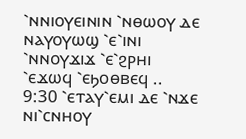⳿ⲛⲛⲓⲟⲩⲉⲓⲛⲓⲛ ⳿ⲛⲑⲱⲟⲩ ⲇⲉ ⲛⲁⲩⲟⲩⲱϣ ⳿ⲉ⳿ⲓⲛⲓ ⳿ⲛⲛⲟⲩϫⲓϫ ⳿ⲉ⳿ϩⲣⲏⲓ ⳿ⲉϫⲱϥ ⳿ⲉϧⲟⲑⲃⲉϥ ..
9:30 ⳿ⲉⲧⲁⲩ⳿ⲉⲙⲓ ⲇⲉ ⳿ⲛϫⲉ ⲛⲓ⳿ⲥⲛⲏⲟⲩ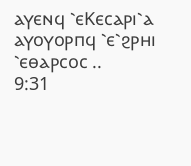ⲁⲩⲉⲛϥ ⳿ⲉⲔⲉⲥⲁⲣⲓ⳿ⲁ ⲁⲩⲟⲩⲟⲣⲡϥ ⳿ⲉ⳿ϩⲣⲏⲓ ⳿ⲉⲑⲁⲣⲥⲟⲥ ..
9:31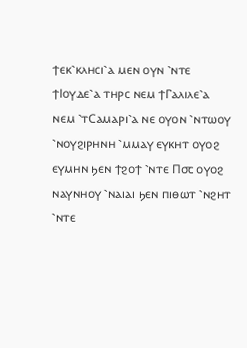ϯⲉⲕ⳿ⲕⲗⲏⲥⲓ⳿ⲁ ⲙⲉⲛ ⲟⲩⲛ ⳿ⲛⲧⲉ ϯⲒⲟⲩⲇⲉ⳿ⲁ ⲧⲏⲣⲥ ⲛⲉⲙ ϯⲄⲁⲗⲓⲗⲉ⳿ⲁ ⲛⲉⲙ ⳿ⲧⲤⲁⲙⲁⲣⲓ⳿ⲁ ⲛⲉ ⲟⲩⲟⲛ ⳿ⲛⲧⲱⲟⲩ ⳿ⲛⲟⲩϩⲓⲣⲏⲛⲏ ⳿ⲙⲙⲁⲩ ⲉⲩⲕⲏⲧ ⲟⲩⲟϩ ⲉⲩⲙⲏⲛ ϧⲉⲛ ϯϩⲟϯ ⳿ⲛⲧⲉ Ⲡ⳪ ⲟⲩⲟϩ ⲛⲁⲩⲛⲏⲟⲩ ⳿ⲛⲁⲓⲁⲓ ϧⲉⲛ ⲡⲓⲑⲱⲧ ⳿ⲛϩⲏⲧ ⳿ⲛⲧⲉ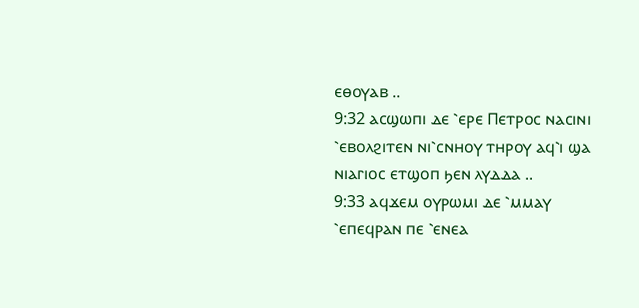ⲉⲑⲟⲩⲁⲃ ..
9:32 ⲁⲥϣⲱⲡⲓ ⲇⲉ ⳿ⲉⲣⲉ Ⲡⲉⲧⲣⲟⲥ ⲛⲁⲥⲓⲛⲓ ⳿ⲉⲃⲟⲗϩⲓⲧⲉⲛ ⲛⲓ⳿ⲥⲛⲏⲟⲩ ⲧⲏⲣⲟⲩ ⲁϥ⳿ⲓ ϣⲁ ⲛⲓⲁⲅⲓⲟⲥ ⲉⲧϣⲟⲡ ϧⲉⲛ ⲗⲩⲇⲇⲁ ..
9:33 ⲁϥϫⲉⲙ ⲟⲩⲣⲱⲙⲓ ⲇⲉ ⳿ⲙⲙⲁⲩ ⳿ⲉⲡⲉϥⲣⲁⲛ ⲡⲉ ⳿ⲉⲛⲉⲁ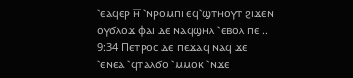⳿ⲉⲁϥⲉⲣ ⲏ̅ ⳿ⲛⲣⲟⲙⲡⲓ ⲉϥ⳿ϣⲧⲏⲟⲩⲧ ϩⲓϫⲉⲛ ⲟⲩϭⲗⲟϫ ⲫⲁⲓ ⲇⲉ ⲛⲁϥϣⲏⲗ ⳿ⲉⲃⲟⲗ ⲡⲉ ..
9:34 Ⲡⲉⲧⲣⲟⲥ ⲇⲉ ⲡⲉϫⲁϥ ⲛⲁϥ ϫⲉ ⳿ⲉⲛⲉⲁ ⳿ϥⲧⲁⲗϭⲟ ⳿ⲙⲙⲟⲕ ⳿ⲛϫⲉ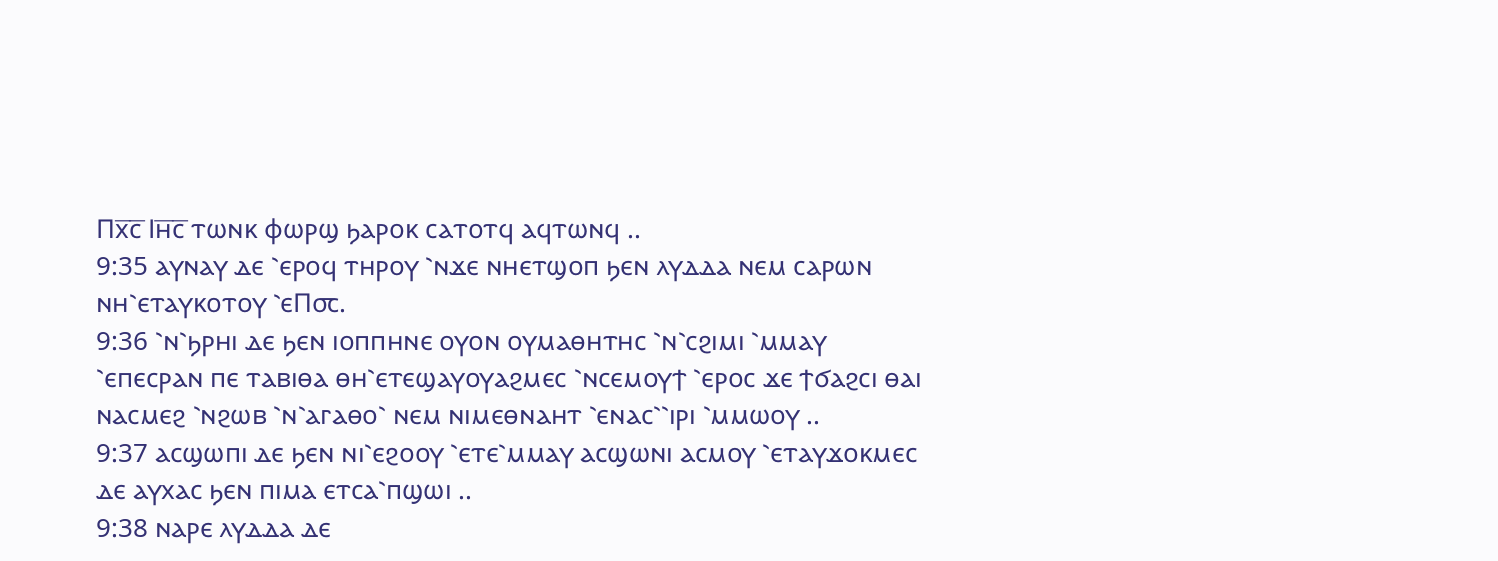Ⲡⲭ̅ⲥ̅ Ⲓⲏ̅ⲥ̅ ⲧⲱⲛⲕ ⲫⲱⲣϣ ϧⲁⲣⲟⲕ ⲥⲁⲧⲟⲧϥ ⲁϥⲧⲱⲛϥ ..
9:35 ⲁⲩⲛⲁⲩ ⲇⲉ ⳿ⲉⲣⲟϥ ⲧⲏⲣⲟⲩ ⳿ⲛϫⲉ ⲛⲏⲉⲧϣⲟⲡ ϧⲉⲛ ⲗⲩⲇⲇⲁ ⲛⲉⲙ ⲥⲁⲣⲱⲛ ⲛⲏ⳿ⲉⲧⲁⲩⲕⲟⲧⲟⲩ ⳿ⲉⲠ⳪.
9:36 ⳿ⲛ⳿ϧⲣⲏⲓ ⲇⲉ ϧⲉⲛ ⲓⲟⲡⲡⲏⲛⲉ ⲟⲩⲟⲛ ⲟⲩⲙⲁⲑⲏⲧⲏⲥ ⳿ⲛ⳿ⲥϩⲓⲙⲓ ⳿ⲙⲙⲁⲩ ⳿ⲉⲡⲉⲥⲣⲁⲛ ⲡⲉ ⲧⲁⲃⲓⲑⲁ ⲑⲏ⳿ⲉⲧⲉϣⲁⲩⲟⲩⲁϩⲙⲉⲥ ⳿ⲛⲥⲉⲙⲟⲩϯ ⳿ⲉⲣⲟⲥ ϫⲉ ϯϭⲁϩⲥⲓ ⲑⲁⲓ ⲛⲁⲥⲙⲉϩ ⳿ⲛϩⲱⲃ ⳿ⲛ⳿ⲁⲅⲁⲑⲟ⳿ ⲛⲉⲙ ⲛⲓⲙⲉⲑⲛⲁⲏⲧ ⳿ⲉⲛⲁⲥ⳿⳿ⲓⲣⲓ ⳿ⲙⲙⲱⲟⲩ ..
9:37 ⲁⲥϣⲱⲡⲓ ⲇⲉ ϧⲉⲛ ⲛⲓ⳿ⲉϩⲟⲟⲩ ⳿ⲉⲧⲉ⳿ⲙⲙⲁⲩ ⲁⲥϣⲱⲛⲓ ⲁⲥⲙⲟⲩ ⳿ⲉⲧⲁⲩϫⲟⲕⲙⲉⲥ ⲇⲉ ⲁⲩⲭⲁⲥ ϧⲉⲛ ⲡⲓⲙⲁ ⲉⲧⲥⲁ⳿ⲡϣⲱⲓ ..
9:38 ⲛⲁⲣⲉ ⲗⲩⲇⲇⲁ ⲇⲉ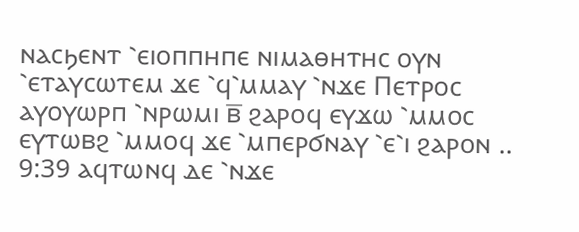ⲛⲁⲥϧⲉⲛⲧ ⳿ⲉⲓⲟⲡⲡⲏⲡⲉ ⲛⲓⲙⲁⲑⲏⲧⲏⲥ ⲟⲩⲛ ⳿ⲉⲧⲁⲩⲥⲱⲧⲉⲙ ϫⲉ ⳿ϥ⳿ⲙⲙⲁⲩ ⳿ⲛϫⲉ Ⲡⲉⲧⲣⲟⲥ ⲁⲩⲟⲩⲱⲣⲡ ⳿ⲛⲣⲱⲙⲓ ⲃ̅ ϩⲁⲣⲟϥ ⲉⲩϫⲱ ⳿ⲙⲙⲟⲥ ⲉⲩⲧⲱⲃϩ ⳿ⲙⲙⲟϥ ϫⲉ ⳿ⲙⲡⲉⲣϭⲛⲁⲩ ⳿ⲉ⳿ⲓ ϩⲁⲣⲟⲛ ..
9:39 ⲁϥⲧⲱⲛϥ ⲇⲉ ⳿ⲛϫⲉ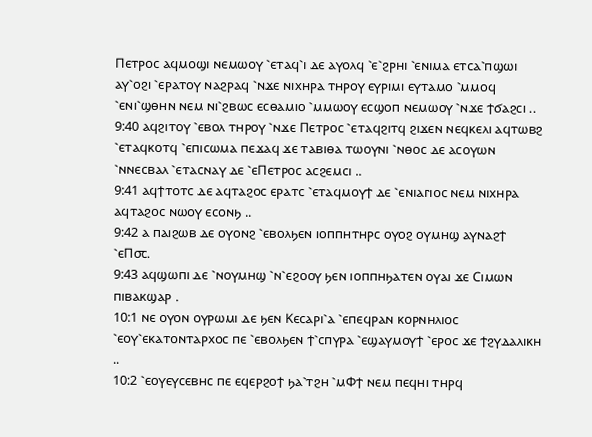Ⲡⲉⲧⲣⲟⲥ ⲁϥⲙⲟϣⲓ ⲛⲉⲙⲱⲟⲩ ⳿ⲉⲧⲁϥ⳿ⲓ ⲇⲉ ⲁⲩⲟⲗϥ ⳿ⲉ⳿ϩⲣⲏⲓ ⳿ⲉⲛⲓⲙⲁ ⲉⲧⲥⲁ⳿ⲡϣⲱⲓ ⲁⲩ⳿ⲟϩⲓ ⳿ⲉⲣⲁⲧⲟⲩ ⲛⲁϩⲣⲁϥ ⳿ⲛϫⲉ ⲛⲓⲭⲏⲣⲁ ⲧⲏⲣⲟⲩ ⲉⲩⲣⲓⲙⲓ ⲉⲩⲧⲁⲙⲟ ⳿ⲙⲙⲟϥ ⳿ⲉⲛⲓ⳿ϣⲑⲏⲛ ⲛⲉⲙ ⲛⲓ⳿ϩⲃⲱⲥ ⲉⲥⲑⲁⲙⲓⲟ ⳿ⲙⲙⲱⲟⲩ ⲉⲥϣⲟⲡ ⲛⲉⲙⲱⲟⲩ ⳿ⲛϫⲉ ϯϭⲁϩⲥⲓ ..
9:40 ⲁϥϩⲓⲧⲟⲩ ⳿ⲉⲃⲟⲗ ⲧⲏⲣⲟⲩ ⳿ⲛϫⲉ Ⲡⲉⲧⲣⲟⲥ ⳿ⲉⲧⲁϥϩⲓⲧϥ ϩⲓϫⲉⲛ ⲛⲉϥⲕⲉⲗⲓ ⲁϥⲧⲱⲃϩ ⳿ⲉⲧⲁϥⲕⲟⲧϥ ⳿ⲉⲡⲓⲥⲱⲙⲁ ⲡⲉϫⲁϥ ϫⲉ ⲧⲁⲃⲓⲑⲁ ⲧⲱⲟⲩⲛⲓ ⳿ⲛⲑⲟⲥ ⲇⲉ ⲁⲥⲟⲩⲱⲛ ⳿ⲛⲛⲉⲥⲃⲁⲗ ⳿ⲉⲧⲁⲥⲛⲁⲩ ⲇⲉ ⳿ⲉⲠⲉⲧⲣⲟⲥ ⲁⲥϩⲉⲙⲥⲓ ..
9:41 ⲁϥϯⲧⲟⲧⲥ ⲇⲉ ⲁϥⲧⲁϩⲟⲥ ⲉⲣⲁⲧⲥ ⳿ⲉⲧⲁϥⲙⲟⲩϯ ⲇⲉ ⳿ⲉⲛⲓⲁⲅⲓⲟⲥ ⲛⲉⲙ ⲛⲓⲭⲏⲣⲁ ⲁϥⲧⲁϩⲟⲥ ⲛⲱⲟⲩ ⲉⲥⲟⲛϧ ..
9:42 ⲁ ⲡⲁⲓϩⲱⲃ ⲇⲉ ⲟⲩⲟⲛϩ ⳿ⲉⲃⲟⲗϧⲉⲛ ⲓⲟⲡⲡⲏⲧⲏⲣⲥ ⲟⲩⲟϩ ⲟⲩⲙⲏϣ ⲁⲩⲛⲁϩϯ ⳿ⲉⲠ⳪.
9:43 ⲁϥϣⲱⲡⲓ ⲇⲉ ⳿ⲛⲟⲩⲙⲏϣ ⳿ⲛ⳿ⲉϩⲟⲟⲩ ϧⲉⲛ ⲓⲟⲡⲡⲏϧⲁⲧⲉⲛ ⲟⲩⲁⲓ ϫⲉ Ⲥⲓⲙⲱⲛ ⲡⲓⲃⲁⲕϣⲁⲣ .
10:1 ⲛⲉ ⲟⲩⲟⲛ ⲟⲩⲣⲱⲙⲓ ⲇⲉ ϧⲉⲛ Ⲕⲉⲥⲁⲣⲓ⳿ⲁ ⳿ⲉⲡⲉϥⲣⲁⲛ ⲕⲟⲣⲛⲏⲗⲓⲟⲥ ⳿ⲉⲟⲩ⳿ⲉⲕⲁⲧⲟⲛⲧⲁⲣⲭⲟⲥ ⲡⲉ ⳿ⲉⲃⲟⲗϧⲉⲛ ϯ⳿ⲥⲡⲩⲣⲁ ⳿ⲉϣⲁⲩⲙⲟⲩϯ ⳿ⲉⲣⲟⲥ ϫⲉ ϯϩⲩⲇⲁⲗⲓⲕⲏ ..
10:2 ⳿ⲉⲟⲩⲉⲩⲥⲉⲃⲏⲥ ⲡⲉ ⲉϥⲉⲣϩⲟϯ ϧⲁ⳿ⲧϩⲏ ⳿ⲙⲪϯ ⲛⲉⲙ ⲡⲉϥⲏⲓ ⲧⲏⲣϥ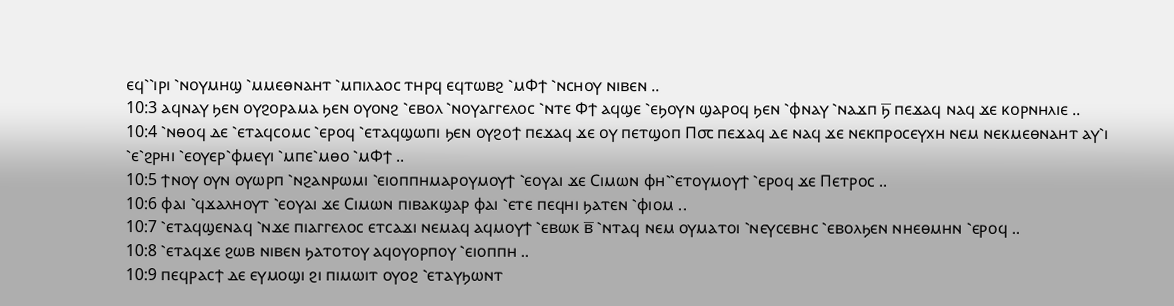ⲉϥ⳿⳿ⲓⲣⲓ ⳿ⲛⲟⲩⲙⲏϣ ⳿ⲙⲙⲉⲑⲛⲁⲏⲧ ⳿ⲙⲡⲓⲗⲁⲟⲥ ⲧⲏⲣϥ ⲉϥⲧⲱⲃϩ ⳿ⲙⲪϯ ⳿ⲛⲥⲏⲟⲩ ⲛⲓⲃⲉⲛ ..
10:3 ⲁϥⲛⲁⲩ ϧⲉⲛ ⲟⲩϩⲟⲣⲁⲙⲁ ϧⲉⲛ ⲟⲩⲟⲛϩ ⳿ⲉⲃⲟⲗ ⳿ⲛⲟⲩⲁⲅⲅⲉⲗⲟⲥ ⳿ⲛⲧⲉ Ⲫϯ ⲁϥϣⲉ ⳿ⲉϧⲟⲩⲛ ϣⲁⲣⲟϥ ϧⲉⲛ ⳿ⲫⲛⲁⲩ ⳿ⲛⲁϫⲡ ϧ̅ ⲡⲉϫⲁϥ ⲛⲁϥ ϫⲉ ⲕⲟⲣⲛⲏⲗⲓⲉ ..
10:4 ⳿ⲛⲑⲟϥ ⲇⲉ ⳿ⲉⲧⲁϥⲥⲟⲙⲥ ⳿ⲉⲣⲟϥ ⳿ⲉⲧⲁϥϣⲱⲡⲓ ϧⲉⲛ ⲟⲩϩⲟϯ ⲡⲉϫⲁϥ ϫⲉ ⲟⲩ ⲡⲉⲧϣⲟⲡ Ⲡ⳪ ⲡⲉϫⲁϥ ⲇⲉ ⲛⲁϥ ϫⲉ ⲛⲉⲕⲡⲣⲟⲥⲉⲩⲭⲏ ⲛⲉⲙ ⲛⲉⲕⲙⲉⲑⲛⲁⲏⲧ ⲁⲩ⳿ⲓ ⳿ⲉ⳿ϩⲣⲏⲓ ⳿ⲉⲟⲩⲉⲣ⳿ⲫⲙⲉⲩⲓ ⳿ⲙⲡⲉ⳿ⲙⲑⲟ ⳿ⲙⲪϯ ..
10:5 ϯⲛⲟⲩ ⲟⲩⲛ ⲟⲩⲱⲣⲡ ⳿ⲛϩⲁⲛⲣⲱⲙⲓ ⳿ⲉⲓⲟⲡⲡⲏⲙⲁⲣⲟⲩⲙⲟⲩϯ ⳿ⲉⲟⲩⲁⲓ ϫⲉ Ⲥⲓⲙⲱⲛ ⲫⲏ⳿⳿ⲉⲧⲟⲩⲙⲟⲩϯ ⳿ⲉⲣⲟϥ ϫⲉ Ⲡⲉⲧⲣⲟⲥ ..
10:6 ⲫⲁⲓ ⳿ϥϫⲁⲗⲏⲟⲩⲧ ⳿ⲉⲟⲩⲁⲓ ϫⲉ Ⲥⲓⲙⲱⲛ ⲡⲓⲃⲁⲕϣⲁⲣ ⲫⲁⲓ ⳿ⲉⲧⲉ ⲡⲉϥⲏⲓ ϧⲁⲧⲉⲛ ⳿ⲫⲓⲟⲙ ..
10:7 ⳿ⲉⲧⲁϥϣⲉⲛⲁϥ ⳿ⲛϫⲉ ⲡⲓⲁⲅⲅⲉⲗⲟⲥ ⲉⲧⲥⲁϫⲓ ⲛⲉⲙⲁϥ ⲁϥⲙⲟⲩϯ ⳿ⲉⲃⲱⲕ ⲃ̅ ⳿ⲛⲧⲁϥ ⲛⲉⲙ ⲟⲩⲙⲁⲧⲟⲓ ⳿ⲛⲉⲩⲥⲉⲃⲏⲥ ⳿ⲉⲃⲟⲗϧⲉⲛ ⲛⲏⲉⲑⲙⲏⲛ ⳿ⲉⲣⲟϥ ..
10:8 ⳿ⲉⲧⲁϥϫⲉ ϩⲱⲃ ⲛⲓⲃⲉⲛ ϧⲁⲧⲟⲧⲟⲩ ⲁϥⲟⲩⲟⲣⲡⲟⲩ ⳿ⲉⲓⲟⲡⲡⲏ ..
10:9 ⲡⲉϥⲣⲁⲥϯ ⲇⲉ ⲉⲩⲙⲟϣⲓ ϩⲓ ⲡⲓⲙⲱⲓⲧ ⲟⲩⲟϩ ⳿ⲉⲧⲁⲩϧⲱⲛⲧ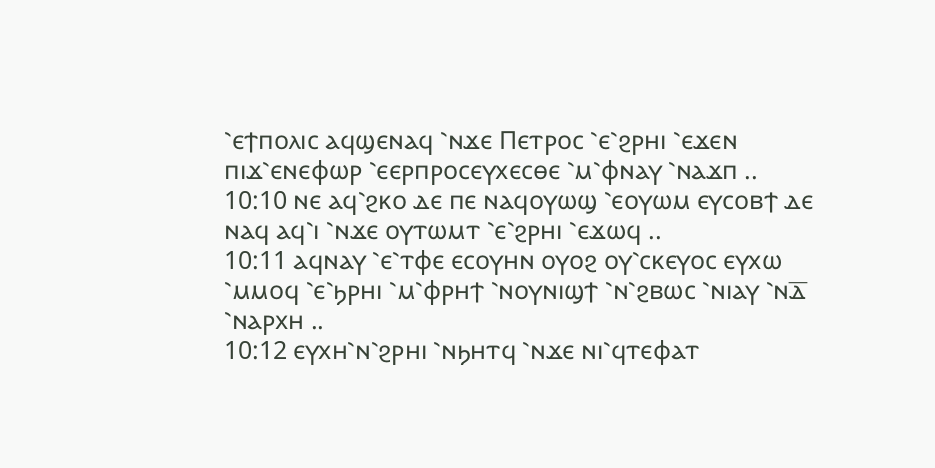⳿ⲉϯⲡⲟⲗⲓⲥ ⲁϥϣⲉⲛⲁϥ ⳿ⲛϫⲉ Ⲡⲉⲧⲣⲟⲥ ⳿ⲉ⳿ϩⲣⲏⲓ ⳿ⲉϫⲉⲛ ⲡⲓϫ⳿ⲉⲛⲉⲫⲱⲣ ⳿ⲉⲉⲣⲡⲣⲟⲥⲉⲩⲭⲉⲥⲑⲉ ⳿ⲙ⳿ⲫⲛⲁⲩ ⳿ⲛⲁϫⲡ ..
10:10 ⲛⲉ ⲁϥ⳿ϩⲕⲟ ⲇⲉ ⲡⲉ ⲛⲁϥⲟⲩⲱϣ ⳿ⲉⲟⲩⲱⲙ ⲉⲩⲥⲟⲃϯ ⲇⲉ ⲛⲁϥ ⲁϥ⳿ⲓ ⳿ⲛϫⲉ ⲟⲩⲧⲱⲙⲧ ⳿ⲉ⳿ϩⲣⲏⲓ ⳿ⲉϫⲱϥ ..
10:11 ⲁϥⲛⲁⲩ ⳿ⲉ⳿ⲧⲫⲉ ⲉⲥⲟⲩⲏⲛ ⲟⲩⲟϩ ⲟⲩ⳿ⲥⲕⲉⲩⲟⲥ ⲉⲩⲭⲱ ⳿ⲙⲙⲟϥ ⳿ⲉ⳿ϧⲣⲏⲓ ⳿ⲙ⳿ⲫⲣⲏϯ ⳿ⲛⲟⲩⲛⲓϣϯ ⳿ⲛ⳿ϩⲃⲱⲥ ⳿ⲛⲓⲁⲩ ⳿ⲛⲇ̅ ⳿ⲛⲁⲣⲭⲏ ..
10:12 ⲉⲩⲭⲏ⳿ⲛ⳿ϩⲣⲏⲓ ⳿ⲛϧⲏⲧϥ ⳿ⲛϫⲉ ⲛⲓ⳿ϥⲧⲉⲫⲁⲧ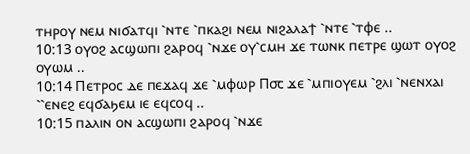ⲧⲏⲣⲟⲩ ⲛⲉⲙ ⲛⲓϭⲁⲧϥⲓ ⳿ⲛⲧⲉ ⳿ⲡⲕⲁϩⲓ ⲛⲉⲙ ⲛⲓϩⲁⲗⲁϯ ⳿ⲛⲧⲉ ⳿ⲧⲫⲉ ..
10:13 ⲟⲩⲟϩ ⲁⲥϣⲱⲡⲓ ϩⲁⲣⲟϥ ⳿ⲛϫⲉ ⲟⲩ⳿ⲥⲙⲏ ϫⲉ ⲧⲱⲛⲕ ⲡⲉⲧⲣⲉ ϣⲱⲧ ⲟⲩⲟϩ ⲟⲩⲱⲙ ..
10:14 Ⲡⲉⲧⲣⲟⲥ ⲇⲉ ⲡⲉϫⲁϥ ϫⲉ ⳿ⲙⲫⲱⲣ Ⲡ⳪ ϫⲉ ⳿ⲙⲡⲓⲟⲩⲉⲙ ⳿ϩⲗⲓ ⳿ⲛⲉⲛⲭⲁⲓ ⳿⳿ⲉⲛⲉϩ ⲉϥϭⲁϧⲉⲙ ⲓⲉ ⲉϥⲥⲟϥ ..
10:15 ⲡⲁⲗⲓⲛ ⲟⲛ ⲁⲥϣⲱⲡⲓ ϩⲁⲣⲟϥ ⳿ⲛϫⲉ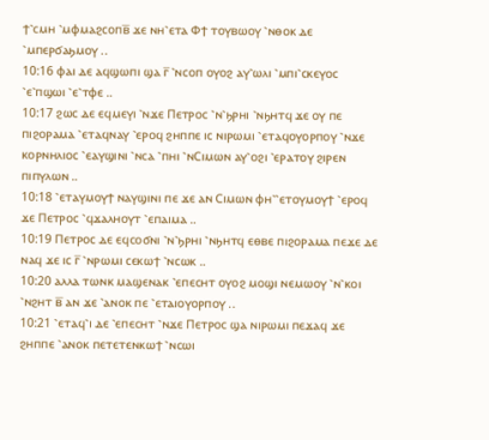ϯ⳿ⲥⲙⲏ ⳿ⲙⲫⲙⲁϩⲥⲟⲡⲃ̅ ϫⲉ ⲛⲏ⳿ⲉⲧⲁ Ⲫϯ ⲧⲟⲩⲃⲱⲟⲩ ⳿ⲛⲑⲟⲕ ⲇⲉ ⳿ⲙⲡⲉⲣϭⲁϧⲙⲟⲩ ..
10:16 ⲫⲁⲓ ⲇⲉ ⲁϥϣⲱⲡⲓ ϣⲁ ⲅ̅ ⳿ⲛⲥⲟⲡ ⲟⲩⲟϩ ⲁⲩ⳿ⲱⲗⲓ ⳿ⲙⲡⲓ⳿ⲥⲕⲉⲩⲟⲥ ⳿ⲉ⳿ⲡϣⲱⲓ ⳿ⲉ⳿ⲧⲫⲉ ..
10:17 ϩⲱⲥ ⲇⲉ ⲉϥⲙⲉⲩⲓ ⳿ⲛϫⲉ Ⲡⲉⲧⲣⲟⲥ ⳿ⲛ⳿ϧⲣⲏⲓ ⳿ⲛϧⲏⲧϥ ϫⲉ ⲟⲩ ⲡⲉ ⲡⲓϩⲟⲣⲁⲙⲁ ⳿ⲉⲧⲁϥⲛⲁⲩ ⳿ⲉⲣⲟϥ ϩⲏⲡⲡⲉ ⲓⲥ ⲛⲓⲣⲱⲙⲓ ⳿ⲉⲧⲁϥⲟⲩⲟⲣⲡⲟⲩ ⳿ⲛϫⲉ ⲕⲟⲣⲛⲏⲗⲓⲟⲥ ⳿ⲉⲁⲩϣⲓⲛⲓ ⳿ⲛⲥⲁ ⳿ⲡⲏⲓ ⳿ⲛⲤⲓⲙⲱⲛ ⲁⲩ⳿ⲟϩⲓ ⳿ⲉⲣⲁⲧⲟⲩ ϩⲓⲣⲉⲛ ⲡⲓⲡⲩⲗⲱⲛ ..
10:18 ⳿ⲉⲧⲁⲩⲙⲟⲩϯ ⲛⲁⲩϣⲓⲛⲓ ⲡⲉ ϫⲉ ⲁⲛ Ⲥⲓⲙⲱⲛ ⲫⲏ⳿⳿ⲉⲧⲟⲩⲙⲟⲩϯ ⳿ⲉⲣⲟϥ ϫⲉ Ⲡⲉⲧⲣⲟⲥ ⳿ϥϫⲁⲗⲏⲟⲩⲧ ⳿ⲉⲡⲁⲓⲙⲁ ..
10:19 Ⲡⲉⲧⲣⲟⲥ ⲇⲉ ⲉϥⲥⲟϭⲛⲓ ⳿ⲛ⳿ϧⲣⲏⲓ ⳿ⲛϧⲏⲧϥ ⲉⲑⲃⲉ ⲡⲓϩⲟⲣⲁⲙⲁ ⲡⲉϫⲉ ⲇⲉ ⲛⲁϥ ϫⲉ ⲓⲥ ⲅ̅ ⳿ⲛⲣⲱⲙⲓ ⲥⲉⲕⲱϯ ⳿ⲛⲥⲱⲕ ..
10:20 ⲁⲗⲗⲁ ⲧⲱⲛⲕ ⲙⲁϣⲉⲛⲁⲕ ⳿ⲉⲡⲉⲥⲏⲧ ⲟⲩⲟϩ ⲙⲟϣⲓ ⲛⲉⲙⲱⲟⲩ ⳿ⲛ⳿ⲕⲟⲓ ⳿ⲛϩⲏⲧ ⲃ̅ ⲁⲛ ϫⲉ ⳿ⲁⲛⲟⲕ ⲡⲉ ⳿ⲉⲧⲁⲓⲟⲩⲟⲣⲡⲟⲩ ..
10:21 ⳿ⲉⲧⲁϥ⳿ⲓ ⲇⲉ ⳿ⲉⲡⲉⲥⲏⲧ ⳿ⲛϫⲉ Ⲡⲉⲧⲣⲟⲥ ϣⲁ ⲛⲓⲣⲱⲙⲓ ⲡⲉϫⲁϥ ϫⲉ ϩⲏⲡⲡⲉ ⳿ⲁⲛⲟⲕ ⲡⲉⲧⲉⲧⲉⲛⲕⲱϯ ⳿ⲛⲥⲱⲓ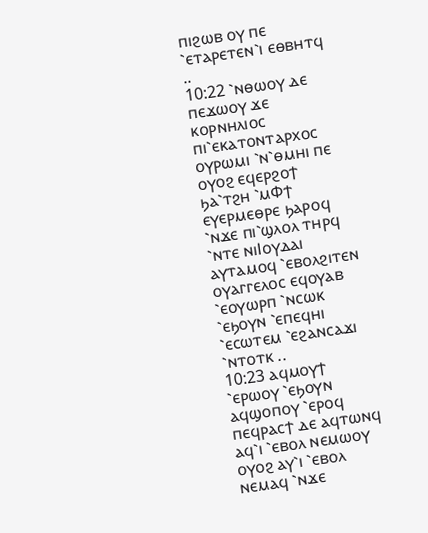ⲡⲓϩⲱⲃ ⲟⲩ ⲡⲉ ⳿ⲉⲧⲁⲣⲉⲧⲉⲛ⳿ⲓ ⲉⲑⲃⲏⲧϥ ..
10:22 ⳿ⲛⲑⲱⲟⲩ ⲇⲉ ⲡⲉϫⲱⲟⲩ ϫⲉ ⲕⲟⲣⲛⲏⲗⲓⲟⲥ ⲡⲓ⳿ⲉⲕⲁⲧⲟⲛⲧⲁⲣⲭⲟⲥ ⲟⲩⲣⲱⲙⲓ ⳿ⲛ⳿ⲑⲙⲏⲓ ⲡⲉ ⲟⲩⲟϩ ⲉϥⲉⲣϩⲟϯ ϧⲁ⳿ⲧϩⲏ ⳿ⲙⲪϯ ⲉⲩⲉⲣⲙⲉⲑⲣⲉ ϧⲁⲣⲟϥ ⳿ⲛϫⲉ ⲡⲓ⳿ϣⲗⲟⲗ ⲧⲏⲣϥ ⳿ⲛⲧⲉ ⲛⲓⲒⲟⲩⲇⲁⲓ ⲁⲩⲧⲁⲙⲟϥ ⳿ⲉⲃⲟⲗϩⲓⲧⲉⲛ ⲟⲩⲁⲅⲅⲉⲗⲟⲥ ⲉϥⲟⲩⲁⲃ ⳿ⲉⲟⲩⲱⲣⲡ ⳿ⲛⲥⲱⲕ ⳿ⲉϧⲟⲩⲛ ⳿ⲉⲡⲉϥⲏⲓ ⳿ⲉⲥⲱⲧⲉⲙ ⳿ⲉϩⲁⲛⲥⲁϫⲓ ⳿ⲛⲧⲟⲧⲕ ..
10:23 ⲁϥⲙⲟⲩϯ ⳿ⲉⲣⲱⲟⲩ ⳿ⲉϧⲟⲩⲛ ⲁϥϣⲟⲡⲟⲩ ⳿ⲉⲣⲟϥ ⲡⲉϥⲣⲁⲥϯ ⲇⲉ ⲁϥⲧⲱⲛϥ ⲁϥ⳿ⲓ ⳿ⲉⲃⲟⲗ ⲛⲉⲙⲱⲟⲩ ⲟⲩⲟϩ ⲁⲩ⳿ⲓ ⳿ⲉⲃⲟⲗ ⲛⲉⲙⲁϥ ⳿ⲛϫⲉ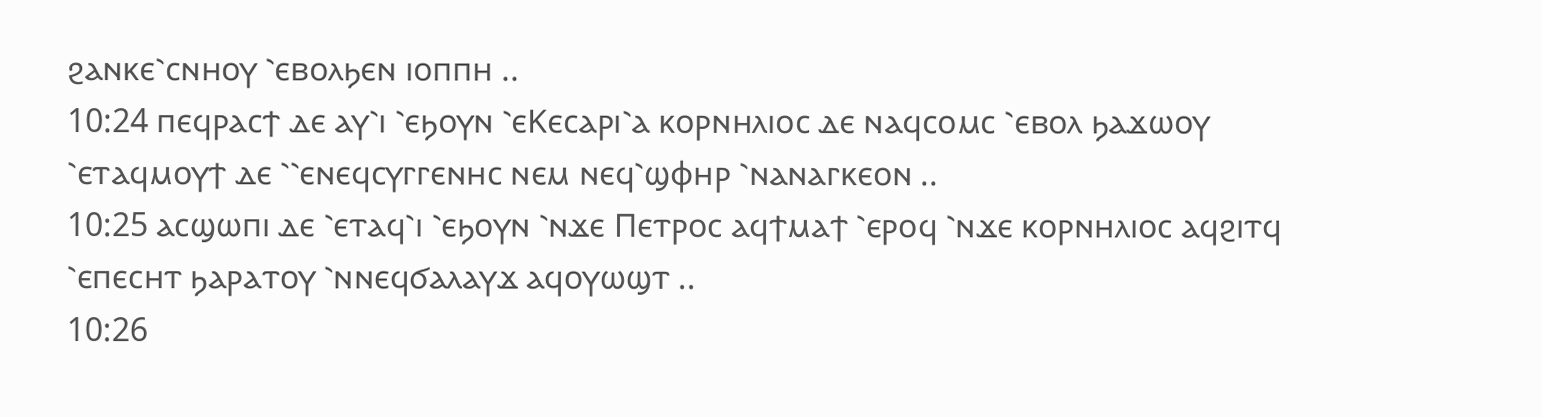ϩⲁⲛⲕⲉ⳿ⲥⲛⲏⲟⲩ ⳿ⲉⲃⲟⲗϧⲉⲛ ⲓⲟⲡⲡⲏ ..
10:24 ⲡⲉϥⲣⲁⲥϯ ⲇⲉ ⲁⲩ⳿ⲓ ⳿ⲉϧⲟⲩⲛ ⳿ⲉⲔⲉⲥⲁⲣⲓ⳿ⲁ ⲕⲟⲣⲛⲏⲗⲓⲟⲥ ⲇⲉ ⲛⲁϥⲥⲟⲙⲥ ⳿ⲉⲃⲟⲗ ϧⲁϫⲱⲟⲩ ⳿ⲉⲧⲁϥⲙⲟⲩϯ ⲇⲉ ⳿⳿ⲉⲛⲉϥⲥⲩⲅⲅⲉⲛⲏⲥ ⲛⲉⲙ ⲛⲉϥ⳿ϣⲫⲏⲣ ⳿ⲛⲁⲛⲁⲅⲕⲉⲟⲛ ..
10:25 ⲁⲥϣⲱⲡⲓ ⲇⲉ ⳿ⲉⲧⲁϥ⳿ⲓ ⳿ⲉϧⲟⲩⲛ ⳿ⲛϫⲉ Ⲡⲉⲧⲣⲟⲥ ⲁϥϯⲙⲁϯ ⳿ⲉⲣⲟϥ ⳿ⲛϫⲉ ⲕⲟⲣⲛⲏⲗⲓⲟⲥ ⲁϥϩⲓⲧϥ ⳿ⲉⲡⲉⲥⲏⲧ ϧⲁⲣⲁⲧⲟⲩ ⳿ⲛⲛⲉϥϭⲁⲗⲁⲩϫ ⲁϥⲟⲩⲱϣⲧ ..
10:26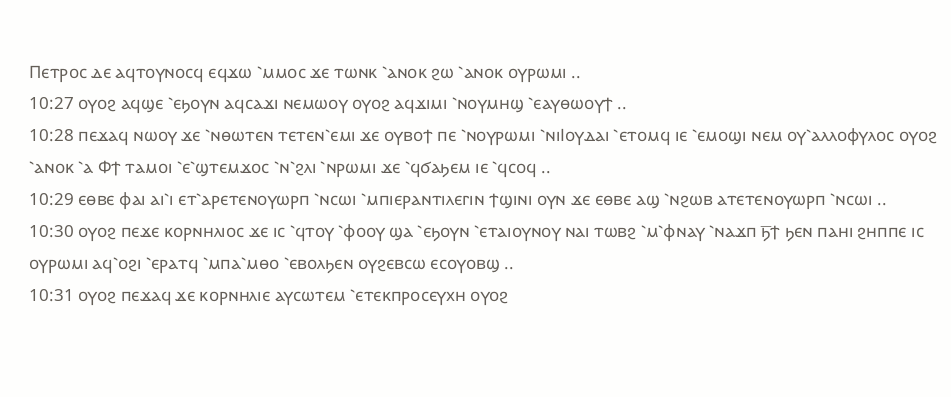Ⲡⲉⲧⲣⲟⲥ ⲇⲉ ⲁϥⲧⲟⲩⲛⲟⲥϥ ⲉϥϫⲱ ⳿ⲙⲙⲟⲥ ϫⲉ ⲧⲱⲛⲕ ⳿ⲁⲛⲟⲕ ϩⲱ ⳿ⲁⲛⲟⲕ ⲟⲩⲣⲱⲙⲓ ..
10:27 ⲟⲩⲟϩ ⲁϥϣⲉ ⳿ⲉϧⲟⲩⲛ ⲁϥⲥⲁϫⲓ ⲛⲉⲙⲱⲟⲩ ⲟⲩⲟϩ ⲁϥϫⲓⲙⲓ ⳿ⲛⲟⲩⲙⲏϣ ⳿ⲉⲁⲩⲑⲱⲟⲩϯ ..
10:28 ⲡⲉϫⲁϥ ⲛⲱⲟⲩ ϫⲉ ⳿ⲛⲑⲱⲧⲉⲛ ⲧⲉⲧⲉⲛ⳿ⲉⲙⲓ ϫⲉ ⲟⲩⲃⲟϯ ⲡⲉ ⳿ⲛⲟⲩⲣⲱⲙⲓ ⳿ⲛⲓⲒⲟⲩⲇⲁⲓ ⳿ⲉⲧⲟⲙϥ ⲓⲉ ⳿ⲉⲙⲟϣⲓ ⲛⲉⲙ ⲟⲩ⳿ⲁⲗⲗⲟⲫⲩⲗⲟⲥ ⲟⲩⲟϩ ⳿ⲁⲛⲟⲕ ⳿ⲁ Ⲫϯ ⲧⲁⲙⲟⲓ ⳿ⲉ⳿ϣⲧⲉⲙϫⲟⲥ ⳿ⲛ⳿ϩⲗⲓ ⳿ⲛⲣⲱⲙⲓ ϫⲉ ⳿ϥϭⲁϧⲉⲙ ⲓⲉ ⳿ϥⲥⲟϥ ..
10:29 ⲉⲑⲃⲉ ⲫⲁⲓ ⲁⲓ⳿ⲓ ⲉⲧ⳿ⲁⲣⲉⲧⲉⲛⲟⲩⲱⲣⲡ ⳿ⲛⲥⲱⲓ ⳿ⲙⲡⲓⲉⲣⲁⲛⲧⲓⲗⲉⲅⲓⲛ ϯϣⲓⲛⲓ ⲟⲩⲛ ϫⲉ ⲉⲑⲃⲉ ⲁϣ ⳿ⲛϩⲱⲃ ⲁⲧⲉⲧⲉⲛⲟⲩⲱⲣⲡ ⳿ⲛⲥⲱⲓ ..
10:30 ⲟⲩⲟϩ ⲡⲉϫⲉ ⲕⲟⲣⲛⲏⲗⲓⲟⲥ ϫⲉ ⲓⲥ ⳿ϥⲧⲟⲩ ⳿ⲫⲟⲟⲩ ϣⲁ ⳿ⲉϧⲟⲩⲛ ⳿ⲉⲧⲁⲓⲟⲩⲛⲟⲩ ⲛⲁⲓ ⲧⲱⲃϩ ⳿ⲙ⳿ⲫⲛⲁⲩ ⳿ⲛⲁϫⲡ ϧ̅ϯ ϧⲉⲛ ⲡⲁⲏⲓ ϩⲏⲡⲡⲉ ⲓⲥ ⲟⲩⲣⲱⲙⲓ ⲁϥ⳿ⲟϩⲓ ⳿ⲉⲣⲁⲧϥ ⳿ⲙⲡⲁ⳿ⲙⲑⲟ ⳿ⲉⲃⲟⲗϧⲉⲛ ⲟⲩϩⲉⲃⲥⲱ ⲉⲥⲟⲩⲟⲃϣ ..
10:31 ⲟⲩⲟϩ ⲡⲉϫⲁϥ ϫⲉ ⲕⲟⲣⲛⲏⲗⲓⲉ ⲁⲩⲥⲱⲧⲉⲙ ⳿ⲉⲧⲉⲕⲡⲣⲟⲥⲉⲩⲭⲏ ⲟⲩⲟϩ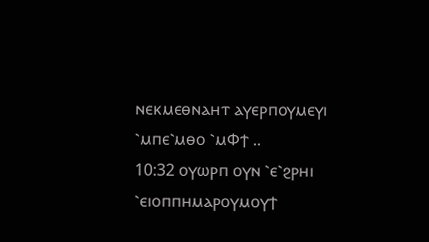ⲛⲉⲕⲙⲉⲑⲛⲁⲏⲧ ⲁⲩⲉⲣⲡⲟⲩⲙⲉⲩⲓ ⳿ⲙⲡⲉ⳿ⲙⲑⲟ ⳿ⲙⲪϯ ..
10:32 ⲟⲩⲱⲣⲡ ⲟⲩⲛ ⳿ⲉ⳿ϩⲣⲏⲓ ⳿ⲉⲓⲟⲡⲡⲏⲙⲁⲣⲟⲩⲙⲟⲩϯ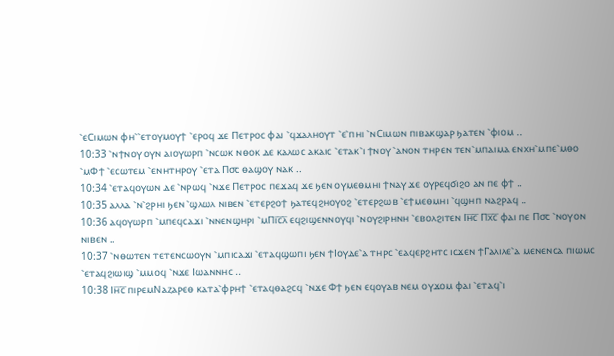⳿ⲉⲤⲓⲙⲱⲛ ⲫⲏ⳿⳿ⲉⲧⲟⲩⲙⲟⲩϯ ⳿ⲉⲣⲟϥ ϫⲉ Ⲡⲉⲧⲣⲟⲥ ⲫⲁⲓ ⳿ϥϫⲁⲗⲏⲟⲩⲧ ⳿ⲉ⳿ⲡⲏⲓ ⳿ⲛⲤⲓⲙⲱⲛ ⲡⲓⲃⲁⲕϣⲁⲣ ϧⲁⲧⲉⲛ ⳿ⲫⲓⲟⲙ ..
10:33 ⳿ⲛϯⲛⲟⲩ ⲟⲩⲛ ⲁⲓⲟⲩⲱⲣⲡ ⳿ⲛⲥⲱⲕ ⲛⲑⲟⲕ ⲇⲉ ⲕⲁⲗⲱⲥ ⲁⲕⲁⲓⲥ ⳿ⲉⲧⲁⲕ⳿ⲓ ϯⲛⲟⲩ ⳿ⲁⲛⲟⲛ ⲧⲏⲣⲉⲛ ⲧⲉⲛ⳿ⲙⲡⲁⲓⲙⲁ ⲉⲛⲭⲏ⳿ⲙⲡⲉ⳿ⲙⲑⲟ ⳿ⲙⲪϯ ⳿ⲉⲥⲱⲧⲉⲙ ⳿ⲉⲛⲏⲧⲏⲣⲟⲩ ⳿ⲉⲧⲁ Ⲡ⳪ ⲑⲁϣⲟⲩ ⲛⲁⲕ ..
10:34 ⳿ⲉⲧⲁϥⲟⲩⲱⲛ ⲇⲉ ⳿ⲛⲣⲱϥ ⳿ⲛϫⲉ Ⲡⲉⲧⲣⲟⲥ ⲡⲉϫⲁϥ ϫⲉ ϧⲉⲛ ⲟⲩⲙⲉⲑⲙⲏⲓ ϯⲛⲁⲩ ϫⲉ ⲟⲩⲣⲉϥϭⲓϩⲟ ⲁⲛ ⲡⲉ ⲫϯ ..
10:35 ⲁⲗⲗⲁ ⳿ⲛ⳿ϩⲣⲏⲓ ϧⲉⲛ ⳿ϣⲗⲱⲗ ⲛⲓⲃⲉⲛ ⳿ⲉⲧⲉⲣϩⲟϯ ϧⲁⲧⲉϥϩⲏⲟⲩⲟϩ ⳿ⲉⲧⲉⲣϩⲱⲃ ⳿ⲉϯⲙⲉⲑⲙⲏⲓ ⳿ϥϣⲏⲡ ⲛⲁϩⲣⲁϥ ..
10:36 ⲁϥⲟⲩⲱⲣⲡ ⳿ⲙⲡⲉϥⲥⲁϫⲓ ⳿ⲛⲛⲉⲛϣⲏⲣⲓ ⳿ⲙⲠⲓ̅ⲥ̅ⲗ̅ ⲉϥϩⲓϣⲉⲛⲛⲟⲩϥⲓ ⳿ⲛⲟⲩϩⲓⲣⲏⲛⲏ ⳿ⲉⲃⲟⲗϩⲓⲧⲉⲛ Ⲓⲏ̅ⲥ̅ Ⲡⲭ̅ⲥ̅ ⲫⲁⲓ ⲡⲉ Ⲡ⳪ ⳿ⲛⲟⲩⲟⲛ ⲛⲓⲃⲉⲛ ..
10:37 ⳿ⲛⲑⲱⲧⲉⲛ ⲧⲉⲧⲉⲛⲥⲱⲟⲩⲛ ⳿ⲙⲡⲓⲥⲁϫⲓ ⳿ⲉⲧⲁϥϣⲱⲡⲓ ϧⲉⲛ ϯⲒⲟⲩⲇⲉ⳿ⲁ ⲧⲏⲣⲥ ⳿ⲉⲁϥⲉⲣϩⲏⲧⲥ ⲓⲥϫⲉⲛ ϯⲄⲁⲗⲓⲗⲉ⳿ⲁ ⲙⲉⲛⲉⲛⲥⲁ ⲡⲓⲱⲙⲥ ⳿ⲉⲧⲁϥϩⲓⲱⲓϣ ⳿ⲙⲙⲟϥ ⳿ⲛϫⲉ Ⲓⲱⲁⲛⲛⲏⲥ ..
10:38 Ⲓⲏ̅ⲥ̅ ⲡⲓⲣⲉⲙⲚⲁⲍⲁⲣⲉⲑ ⲕⲁⲧⲁ⳿ⲫⲣⲏϯ ⳿ⲉⲧⲁϥⲑⲁϩⲥϥ ⳿ⲛϫⲉ Ⲫϯ ϧⲉⲛ ⲉϥⲟⲩⲁⲃ ⲛⲉⲙ ⲟⲩϫⲟⲙ ⲫⲁⲓ ⳿ⲉⲧⲁϥ⳿ⲓ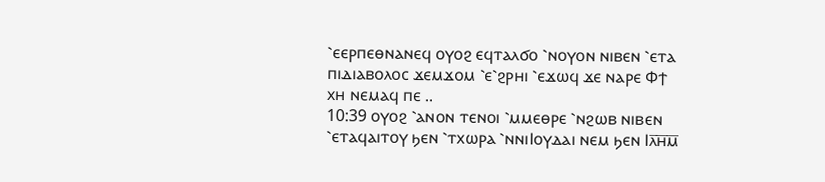⳿ⲉⲉⲣⲡⲉⲑⲛⲁⲛⲉϥ ⲟⲩⲟϩ ⲉϥⲧⲁⲗϭⲟ ⳿ⲛⲟⲩⲟⲛ ⲛⲓⲃⲉⲛ ⳿ⲉⲧⲁ ⲡⲓⲇⲓⲁⲃⲟⲗⲟⲥ ϫⲉⲙϫⲟⲙ ⳿ⲉ⳿ϩⲣⲏⲓ ⳿ⲉϫⲱϥ ϫⲉ ⲛⲁⲣⲉ Ⲫϯ ⲭⲏ ⲛⲉⲙⲁϥ ⲡⲉ ..
10:39 ⲟⲩⲟϩ ⳿ⲁⲛⲟⲛ ⲧⲉⲛⲟⲓ ⳿ⲙⲙⲉⲑⲣⲉ ⳿ⲛϩⲱⲃ ⲛⲓⲃⲉⲛ ⳿ⲉⲧⲁϥⲁⲓⲧⲟⲩ ϧⲉⲛ ⳿ⲧⲭⲱⲣⲁ ⳿ⲛⲛⲓⲒⲟⲩⲇⲁⲓ ⲛⲉⲙ ϧⲉⲛ Ⲓⲗ̅ⲏ̅ⲙ̅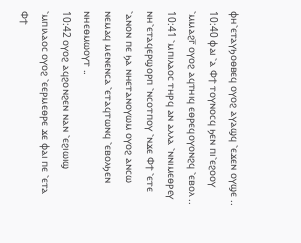ⲫⲏ⳿ⲉⲧⲁⲩϧⲟⲑⲃⲉϥ ⲟⲩⲟϩ ⲁⲩⲁϣϥ ⳿ⲉϫⲉⲛ ⲟⲩϣⲉ ..
10:40 ⲫⲁⲓ ⳿ⲁ Ⲫϯ ⲧⲟⲩⲛⲟⲥϥ ϧⲉⲛ ⲡⲓ⳿ⲉϩⲟⲟⲩ ⳿ⲙⲙⲁϩⲅ̅ ⲟⲩⲟϩ ⲁϥⲧⲏⲓϥ ⲉⲑⲣⲉϥⲟⲩⲟⲛϩϥ ⳿ⲉⲃⲟⲗ ..
10:41 ⳿ⲙⲡⲓⲗⲁⲟⲥ ⲧⲏⲣϥ ⲁⲛ ⲁⲗⲗⲁ ⳿ⲛⲛⲓⲙⲉⲑⲣⲉⲩ ⲛⲏ⳿ⲉⲧⲁϥⲉⲣϣⲟⲣⲡ ⳿ⲛⲥⲟⲧⲡⲟⲩ ⳿ⲛϫⲉ Ⲫϯ ⳿ⲉⲧⲉ ⳿ⲁⲛⲟⲛ ⲡⲉ ϧⲁ ⲛⲏⲉⲧⲁⲛⲟⲩⲱⲙ ⲟⲩⲟϩ ⲁⲛⲥⲱ ⲛⲉⲙⲁϥ ⲙⲉⲛⲉⲛⲥⲁ ⳿ⲉⲧⲁϥⲧⲱⲛϥ ⳿ⲉⲃⲟⲗϧⲉⲛ ⲛⲏⲉⲑⲙⲱⲟⲩⲧ ..
10:42 ⲟⲩⲟϩ ⲁϥϩⲟⲛϩⲉⲛ ⲛⲁⲛ ⳿ⲉϩⲓⲱⲓϣ ⳿ⲙⲡⲓⲗⲁⲟⲥ ⲟⲩⲟϩ ⳿ⲉⲉⲣⲙⲉⲑⲣⲉ ϫⲉ ⲫⲁⲓ ⲡⲉ ⳿ⲉⲧⲁ Ⲫϯ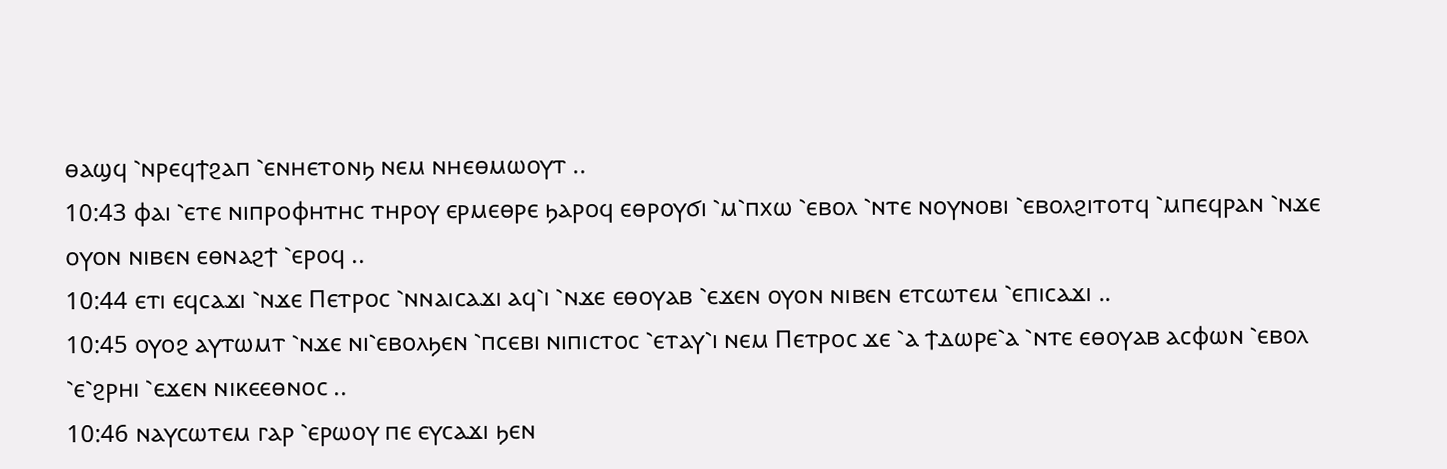ⲑⲁϣϥ ⳿ⲛⲣⲉϥϯϩⲁⲡ ⳿ⲉⲛⲏⲉⲧⲟⲛϧ ⲛⲉⲙ ⲛⲏⲉⲑⲙⲱⲟⲩⲧ ..
10:43 ⲫⲁⲓ ⳿ⲉⲧⲉ ⲛⲓⲡⲣⲟⲫⲏⲧⲏⲥ ⲧⲏⲣⲟⲩ ⲉⲣⲙⲉⲑⲣⲉ ϧⲁⲣⲟϥ ⲉⲑⲣⲟⲩϭⲓ ⳿ⲙ⳿ⲡⲭⲱ ⳿ⲉⲃⲟⲗ ⳿ⲛⲧⲉ ⲛⲟⲩⲛⲟⲃⲓ ⳿ⲉⲃⲟⲗϩⲓⲧⲟⲧϥ ⳿ⲙⲡⲉϥⲣⲁⲛ ⳿ⲛϫⲉ ⲟⲩⲟⲛ ⲛⲓⲃⲉⲛ ⲉⲑⲛⲁϩϯ ⳿ⲉⲣⲟϥ ..
10:44 ⲉⲧⲓ ⲉϥⲥⲁϫⲓ ⳿ⲛϫⲉ Ⲡⲉⲧⲣⲟⲥ ⳿ⲛⲛⲁⲓⲥⲁϫⲓ ⲁϥ⳿ⲓ ⳿ⲛϫⲉ ⲉⲑⲟⲩⲁⲃ ⳿ⲉϫⲉⲛ ⲟⲩⲟⲛ ⲛⲓⲃⲉⲛ ⲉⲧⲥⲱⲧⲉⲙ ⳿ⲉⲡⲓⲥⲁϫⲓ ..
10:45 ⲟⲩⲟϩ ⲁⲩⲧⲱⲙⲧ ⳿ⲛϫⲉ ⲛⲓ⳿ⲉⲃⲟⲗϧⲉⲛ ⳿ⲡⲥⲉⲃⲓ ⲛⲓⲡⲓⲥⲧⲟⲥ ⳿ⲉⲧⲁⲩ⳿ⲓ ⲛⲉⲙ Ⲡⲉⲧⲣⲟⲥ ϫⲉ ⳿ⲁ ϯⲇⲱⲣⲉ⳿ⲁ ⳿ⲛⲧⲉ ⲉⲑⲟⲩⲁⲃ ⲁⲥⲫⲱⲛ ⳿ⲉⲃⲟⲗ ⳿ⲉ⳿ϩⲣⲏⲓ ⳿ⲉϫⲉⲛ ⲛⲓⲕⲉⲉⲑⲛⲟⲥ ..
10:46 ⲛⲁⲩⲥⲱⲧⲉⲙ ⲅⲁⲣ ⳿ⲉⲣⲱⲟⲩ ⲡⲉ ⲉⲩⲥⲁϫⲓ ϧⲉⲛ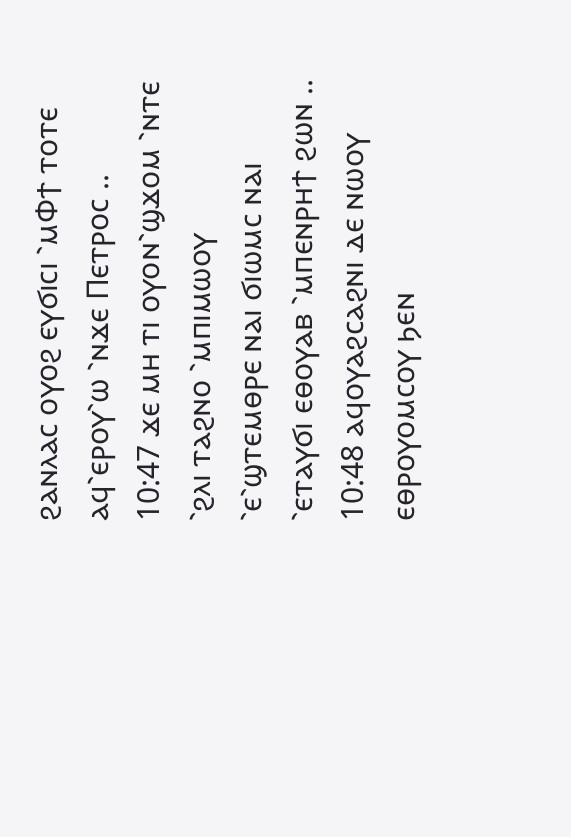ϩⲁⲛⲗⲁⲥ ⲟⲩⲟϩ ⲉⲩϭⲓⲥⲓ ⳿ⲙⲪϯ ⲧⲟⲧⲉ ⲁϥ⳿ⲉⲣⲟⲩ⳿ⲱ ⳿ⲛϫⲉ Ⲡⲉⲧⲣⲟⲥ ..
10:47 ϫⲉ ⲙⲏ ⲧⲓ ⲟⲩⲟⲛ⳿ϣϫⲟⲙ ⳿ⲛⲧⲉ ⳿ϩⲗⲓ ⲧⲁϩⲛⲟ ⳿ⲙⲡⲓⲙⲱⲟⲩ ⳿ⲉ⳿ϣⲧⲉⲙⲑⲣⲉ ⲛⲁⲓ ϭⲓⲱⲙⲥ ⲛⲁⲓ ⳿ⲉⲧⲁⲩϭⲓ ⲉⲑⲟⲩⲁⲃ ⳿ⲙⲡⲉⲛⲣⲏϯ ϩⲱⲛ ..
10:48 ⲁϥⲟⲩⲁϩⲥⲁϩⲛⲓ ⲇⲉ ⲛⲱⲟⲩ ⲉⲑⲣⲟⲩⲟⲙⲥⲟⲩ ϧⲉⲛ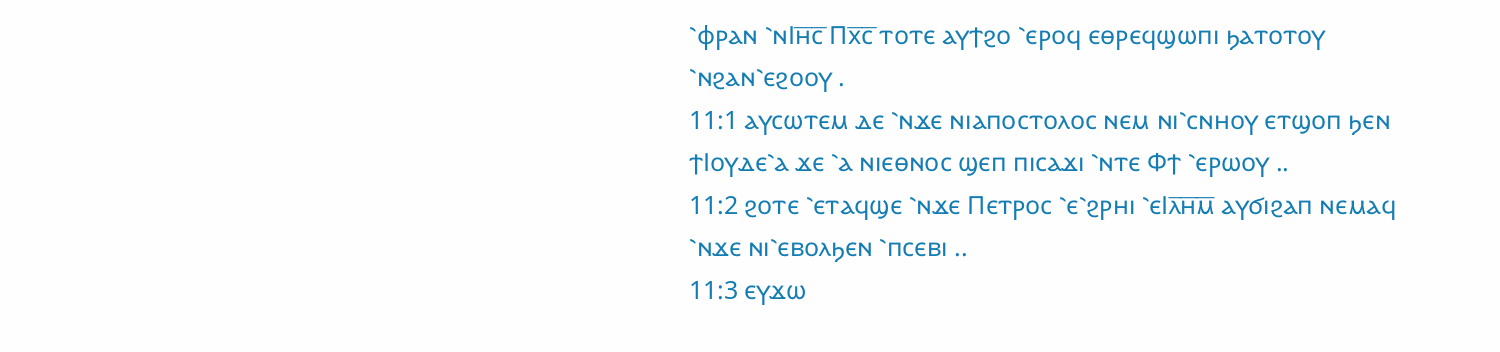⳿ⲫⲣⲁⲛ ⳿ⲛⲒⲏ̅ⲥ̅ Ⲡⲭ̅ⲥ̅ ⲧⲟⲧⲉ ⲁⲩϯϩⲟ ⳿ⲉⲣⲟϥ ⲉⲑⲣⲉϥϣⲱⲡⲓ ϧⲁⲧⲟⲧⲟⲩ ⳿ⲛϩⲁⲛ⳿ⲉϩⲟⲟⲩ .
11:1 ⲁⲩⲥⲱⲧⲉⲙ ⲇⲉ ⳿ⲛϫⲉ ⲛⲓⲁⲡⲟⲥⲧⲟⲗⲟⲥ ⲛⲉⲙ ⲛⲓ⳿ⲥⲛⲏⲟⲩ ⲉⲧϣⲟⲡ ϧⲉⲛ ϯⲒⲟⲩⲇⲉ⳿ⲁ ϫⲉ ⳿ⲁ ⲛⲓⲉⲑⲛⲟⲥ ϣⲉⲡ ⲡⲓⲥⲁϫⲓ ⳿ⲛⲧⲉ Ⲫϯ ⳿ⲉⲣⲱⲟⲩ ..
11:2 ϩⲟⲧⲉ ⳿ⲉⲧⲁϥϣⲉ ⳿ⲛϫⲉ Ⲡⲉⲧⲣⲟⲥ ⳿ⲉ⳿ϩⲣⲏⲓ ⳿ⲉⲒⲗ̅ⲏ̅ⲙ̅ ⲁⲩϭⲓϩⲁⲡ ⲛⲉⲙⲁϥ ⳿ⲛϫⲉ ⲛⲓ⳿ⲉⲃⲟⲗϧⲉⲛ ⳿ⲡⲥⲉⲃⲓ ..
11:3 ⲉⲩϫⲱ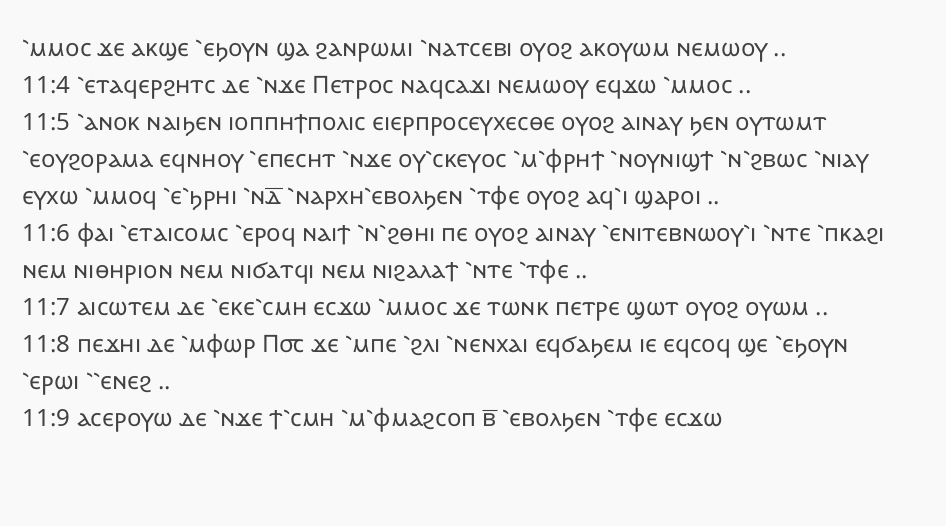⳿ⲙⲙⲟⲥ ϫⲉ ⲁⲕϣⲉ ⳿ⲉϧⲟⲩⲛ ϣⲁ ϩⲁⲛⲣⲱⲙⲓ ⳿ⲛⲁⲧⲥⲉⲃⲓ ⲟⲩⲟϩ ⲁⲕⲟⲩⲱⲙ ⲛⲉⲙⲱⲟⲩ ..
11:4 ⳿ⲉⲧⲁϥⲉⲣϩⲏⲧⲥ ⲇⲉ ⳿ⲛϫⲉ Ⲡⲉⲧⲣⲟⲥ ⲛⲁϥⲥⲁϫⲓ ⲛⲉⲙⲱⲟⲩ ⲉϥϫⲱ ⳿ⲙⲙⲟⲥ ..
11:5 ⳿ⲁⲛⲟⲕ ⲛⲁⲓϧⲉⲛ ⲓⲟⲡⲡⲏϯⲡⲟⲗⲓⲥ ⲉⲓⲉⲣⲡⲣⲟⲥⲉⲩⲭⲉⲥⲑⲉ ⲟⲩⲟϩ ⲁⲓⲛⲁⲩ ϧⲉⲛ ⲟⲩⲧⲱⲙⲧ ⳿ⲉⲟⲩϩⲟⲣⲁⲙⲁ ⲉϥⲛⲏⲟⲩ ⳿ⲉⲡⲉⲥⲏⲧ ⳿ⲛϫⲉ ⲟⲩ⳿ⲥⲕⲉⲩⲟⲥ ⳿ⲙ⳿ⲫⲣⲏϯ ⳿ⲛⲟⲩⲛⲓϣϯ ⳿ⲛ⳿ϩⲃⲱⲥ ⳿ⲛⲓⲁⲩ ⲉⲩⲭⲱ ⳿ⲙⲙⲟϥ ⳿ⲉ⳿ϧⲣⲏⲓ ⳿ⲛⲇ̅ ⳿ⲛⲁⲣⲭⲏ⳿ⲉⲃⲟⲗϧⲉⲛ ⳿ⲧⲫⲉ ⲟⲩⲟϩ ⲁϥ⳿ⲓ ϣⲁⲣⲟⲓ ..
11:6 ⲫⲁⲓ ⳿ⲉⲧⲁⲓⲥⲟⲙⲥ ⳿ⲉⲣⲟϥ ⲛⲁⲓϯ ⳿ⲛ⳿ϩⲑⲏⲓ ⲡⲉ ⲟⲩⲟϩ ⲁⲓⲛⲁⲩ ⳿ⲉⲛⲓⲧⲉⲃⲛⲱⲟⲩ⳿ⲓ ⳿ⲛⲧⲉ ⳿ⲡⲕⲁϩⲓ ⲛⲉⲙ ⲛⲓⲑⲏⲣⲓⲟⲛ ⲛⲉⲙ ⲛⲓϭⲁⲧϥⲓ ⲛⲉⲙ ⲛⲓϩⲁⲗⲁϯ ⳿ⲛⲧⲉ ⳿ⲧⲫⲉ ..
11:7 ⲁⲓⲥⲱⲧⲉⲙ ⲇⲉ ⳿ⲉⲕⲉ⳿ⲥⲙⲏ ⲉⲥϫⲱ ⳿ⲙⲙⲟⲥ ϫⲉ ⲧⲱⲛⲕ ⲡⲉⲧⲣⲉ ϣⲱⲧ ⲟⲩⲟϩ ⲟⲩⲱⲙ ..
11:8 ⲡⲉϫⲏⲓ ⲇⲉ ⳿ⲙⲫⲱⲣ Ⲡ⳪ ϫⲉ ⳿ⲙⲡⲉ ⳿ϩⲗⲓ ⳿ⲛⲉⲛⲭⲁⲓ ⲉϥϭⲁϧⲉⲙ ⲓⲉ ⲉϥⲥⲟϥ ϣⲉ ⳿ⲉϧⲟⲩⲛ ⳿ⲉⲣⲱⲓ ⳿⳿ⲉⲛⲉϩ ..
11:9 ⲁⲥⲉⲣⲟⲩⲱ ⲇⲉ ⳿ⲛϫⲉ ϯ⳿ⲥⲙⲏ ⳿ⲙ⳿ⲫⲙⲁϩⲥⲟⲡ ⲃ̅ ⳿ⲉⲃⲟⲗϧⲉⲛ ⳿ⲧⲫⲉ ⲉⲥϫⲱ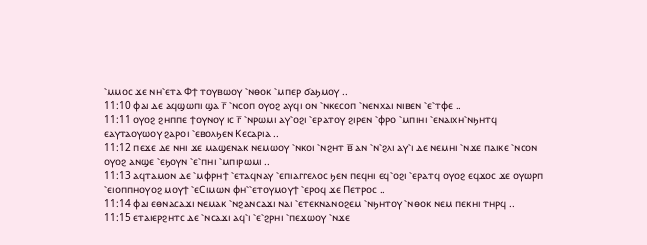⳿ⲙⲙⲟⲥ ϫⲉ ⲛⲏ⳿ⲉⲧⲁ Ⲫϯ ⲧⲟⲩⲃⲱⲟⲩ ⳿ⲛⲑⲟⲕ ⳿ⲙⲡⲉⲣ ϭⲁϧⲙⲟⲩ ..
11:10 ⲫⲁⲓ ⲇⲉ ⲁϥϣⲱⲡⲓ ϣⲁ ⲅ̅ ⳿ⲛⲥⲟⲡ ⲟⲩⲟϩ ⲁⲩϥⲓ ⲟⲛ ⳿ⲛⲕⲉⲥⲟⲡ ⳿ⲛⲉⲛⲭⲁⲓ ⲛⲓⲃⲉⲛ ⳿ⲉ⳿ⲧⲫⲉ ..
11:11 ⲟⲩⲟϩ ϩⲏⲡⲡⲉ ϯⲟⲩⲛⲟⲩ ⲓⲥ ⲅ̅ ⳿ⲛⲣⲱⲙⲓ ⲁⲩ⳿ⲟϩⲓ ⳿ⲉⲣⲁⲧⲟⲩ ϩⲓⲣⲉⲛ ⳿ⲫⲣⲟ ⳿ⲙⲡⲓⲏⲓ ⳿ⲉⲛⲁⲓⲭⲏ⳿ⲛϧⲏⲧϥ ⲉⲁⲩⲧⲁⲟⲩⲱⲟⲩ ϩⲁⲣⲟⲓ ⳿ⲉⲃⲟⲗϧⲉⲛ Ⲕⲉⲥⲁⲣⲓⲁ ..
11:12 ⲡⲉϫⲉ ⲇⲉ ⲛⲏⲓ ϫⲉ ⲙⲁϣⲉⲛⲁⲕ ⲛⲉⲙⲱⲟⲩ ⳿ⲛⲕⲟⲓ ⳿ⲛϩⲏⲧ ⲃ̅ ⲁⲛ ⳿ⲛ⳿ϩⲗⲓ ⲁⲩ⳿ⲓ ⲇⲉ ⲛⲉⲙⲏⲓ ⳿ⲛϫⲉ ⲡⲁⲓⲕⲉ ⳿ⲛⲥⲟⲛ ⲟⲩⲟϩ ⲁⲛϣⲉ ⳿ⲉϧⲟⲩⲛ ⳿ⲉ⳿ⲡⲏⲓ ⳿ⲙⲡⲓⲣⲱⲙⲓ ..
11:13 ⲁϥⲧⲁⲙⲟⲛ ⲇⲉ ⳿ⲙⲫⲣⲏϯ ⳿ⲉⲧⲁϥⲛⲁⲩ ⳿ⲉⲡⲓⲁⲅⲅⲉⲗⲟⲥ ϧⲉⲛ ⲡⲉϥⲏⲓ ⲉϥ⳿ⲟϩⲓ ⳿ⲉⲣⲁⲧϥ ⲟⲩⲟϩ ⲉϥϫⲟⲥ ϫⲉ ⲟⲩⲱⲣⲡ ⳿ⲉⲓⲟⲡⲡⲏⲟⲩⲟϩ ⲙⲟⲩϯ ⳿ⲉⲤⲓⲙⲱⲛ ⲫⲏ⳿⳿ⲉⲧⲟⲩⲙⲟⲩϯ ⳿ⲉⲣⲟϥ ϫⲉ Ⲡⲉⲧⲣⲟⲥ ..
11:14 ⲫⲁⲓ ⲉⲑⲛⲁⲥⲁϫⲓ ⲛⲉⲙⲁⲕ ⳿ⲛϩⲁⲛⲥⲁϫⲓ ⲛⲁⲓ ⳿ⲉⲧⲉⲕⲛⲁⲛⲟϩⲉⲙ ⳿ⲛϧⲏⲧⲟⲩ ⳿ⲛⲑⲟⲕ ⲛⲉⲙ ⲡⲉⲕⲏⲓ ⲧⲏⲣϥ ..
11:15 ⲉⲧⲁⲓⲉⲣϩⲏⲧⲥ ⲇⲉ ⳿ⲛⲥⲁϫⲓ ⲁϥ⳿ⲓ ⳿ⲉ⳿ϩⲣⲏⲓ ⳿ⲡⲉϫⲱⲟⲩ ⳿ⲛϫⲉ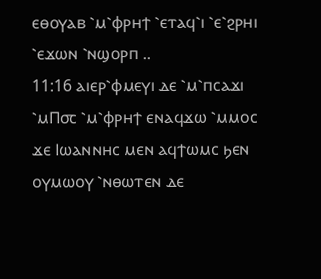ⲉⲑⲟⲩⲁⲃ ⳿ⲙ⳿ⲫⲣⲏϯ ⳿ⲉⲧⲁϥ⳿ⲓ ⳿ⲉ⳿ϩⲣⲏⲓ ⳿ⲉϫⲱⲛ ⳿ⲛϣⲟⲣⲡ ..
11:16 ⲁⲓⲉⲣ⳿ⲫⲙⲉⲩⲓ ⲇⲉ ⳿ⲙ⳿ⲡⲥⲁϫⲓ ⳿ⲙⲠ⳪ ⳿ⲙ⳿ⲫⲣⲏϯ ⲉⲛⲁϥϫⲱ ⳿ⲙⲙⲟⲥ ϫⲉ Ⲓⲱⲁⲛⲛⲏⲥ ⲙⲉⲛ ⲁϥϯⲱⲙⲥ ϧⲉⲛ ⲟⲩⲙⲱⲟⲩ ⳿ⲛⲑⲱⲧⲉⲛ ⲇⲉ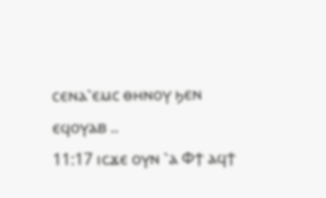ⲥⲉⲛⲁ⳿ⲉⲙⲥ ⲑⲏⲛⲟⲩ ϧⲉⲛ ⲉϥⲟⲩⲁⲃ ..
11:17 ⲓⲥϫⲉ ⲟⲩⲛ ⳿ⲁ Ⲫϯ ⲁϥϯ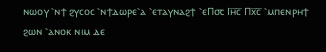ⲛⲱⲟⲩ ⳿ⲛϯ ϩⲩⲥⲟⲥ ⳿ⲛϯⲇⲱⲣⲉ⳿ⲁ ⳿ⲉⲧⲁⲩⲛⲁϩϯ ⳿ⲉⲠ⳪ Ⲓⲏ̅ⲥ̅ Ⲡⲭ̅ⲥ̅ ⳿ⲙⲡⲉⲛⲣⲏϯ ϩⲱⲛ ⳿ⲁⲛⲟⲕ ⲛⲓⲙ ⲇⲉ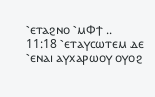⳿ⲉⲧⲁϩⲛⲟ ⳿ⲙⲪϯ ..
11:18 ⳿ⲉⲧⲁⲩⲥⲱⲧⲉⲙ ⲇⲉ ⳿ⲉⲛⲁⲓ ⲁⲩⲭⲁⲣⲱⲟⲩ ⲟⲩⲟϩ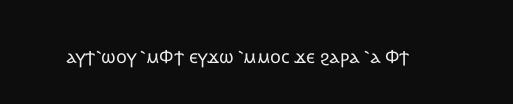ⲁⲩϯ⳿ⲱⲟⲩ ⳿ⲙⲪϯ ⲉⲩϫⲱ ⳿ⲙⲙⲟⲥ ϫⲉ ϩⲁⲣⲁ ⳿ⲁ Ⲫϯ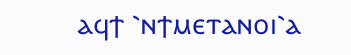ⲁϥϯ ⳿ⲛϯⲙⲉⲧⲁⲛⲟⲓ⳿ⲁ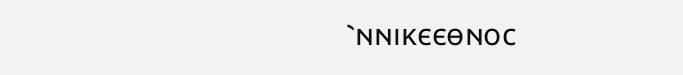⳿ⲛⲛⲓⲕⲉⲉⲑⲛⲟⲥ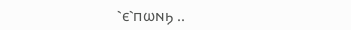⳿ⲉ⳿ⲡⲱⲛϧ ..